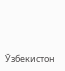Ўзбекистон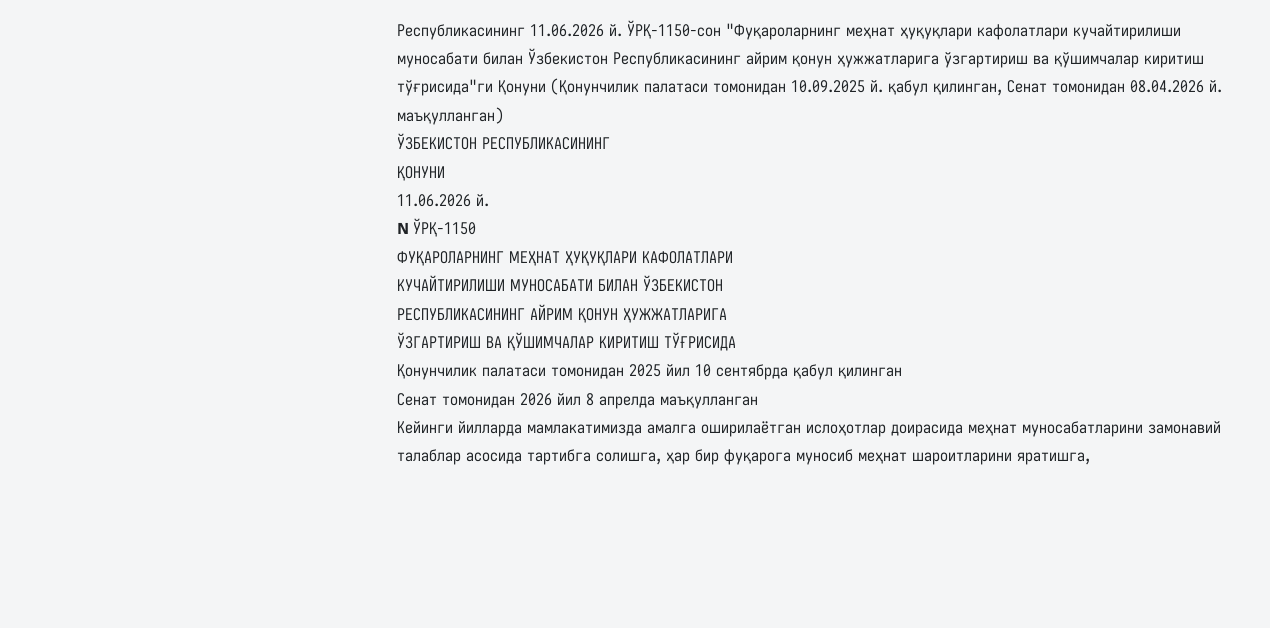Республикасининг 11.06.2026 й. ЎРҚ-1150-сон "Фуқароларнинг меҳнат ҳуқуқлари кафолатлари кучайтирилиши муносабати билан Ўзбекистон Республикасининг айрим қонун ҳужжатларига ўзгартириш ва қўшимчалар киритиш тўғрисида"ги Қонуни (Қонунчилик палатаси томонидан 10.09.2025 й. қабул қилинган, Сенат томонидан 08.04.2026 й. маъқулланган)
ЎЗБЕКИСТОН РЕСПУБЛИКАСИНИНГ
ҚОНУНИ
11.06.2026 й.
N ЎРҚ-1150
ФУҚАРОЛАРНИНГ МЕҲНАТ ҲУҚУҚЛАРИ КАФОЛАТЛАРИ
КУЧАЙТИРИЛИШИ МУНОСАБАТИ БИЛАН ЎЗБЕКИСТОН
РЕСПУБЛИКАСИНИНГ АЙРИМ ҚОНУН ҲУЖЖАТЛАРИГА
ЎЗГАРТИРИШ ВА ҚЎШИМЧАЛАР КИРИТИШ ТЎҒРИСИДА
Қонунчилик палатаси томонидан 2025 йил 10 сентябрда қабул қилинган
Сенат томонидан 2026 йил 8 апрелда маъқулланган
Кейинги йилларда мамлакатимизда амалга оширилаётган ислоҳотлар доирасида меҳнат муносабатларини замонавий талаблар асосида тартибга солишга, ҳар бир фуқарога муносиб меҳнат шароитларини яратишга,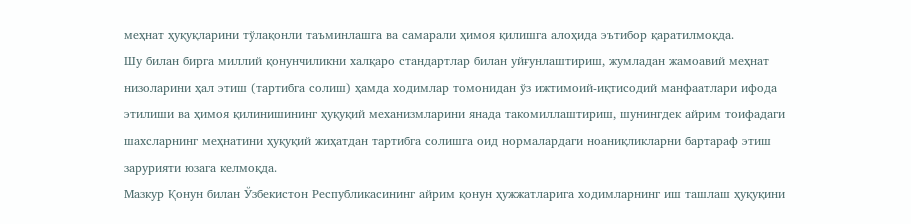меҳнат ҳуқуқларини тўлақонли таъминлашга ва самарали ҳимоя қилишга алоҳида эътибор қаратилмоқда.
Шу билан бирга миллий қонунчиликни халқаро стандартлар билан уйғунлаштириш, жумладан жамоавий меҳнат низоларини ҳал этиш (тартибга солиш) ҳамда ходимлар томонидан ўз ижтимоий-иқтисодий манфаатлари ифода этилиши ва ҳимоя қилинишининг ҳуқуқий механизмларини янада такомиллаштириш, шунингдек айрим тоифадаги шахсларнинг меҳнатини ҳуқуқий жиҳатдан тартибга солишга оид нормалардаги ноаниқликларни бартараф этиш зарурияти юзага келмоқда.
Мазкур Қонун билан Ўзбекистон Республикасининг айрим қонун ҳужжатларига ходимларнинг иш ташлаш ҳуқуқини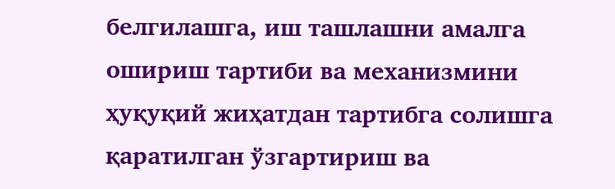белгилашга, иш ташлашни амалга ошириш тартиби ва механизмини ҳуқуқий жиҳатдан тартибга солишга қаратилган ўзгартириш ва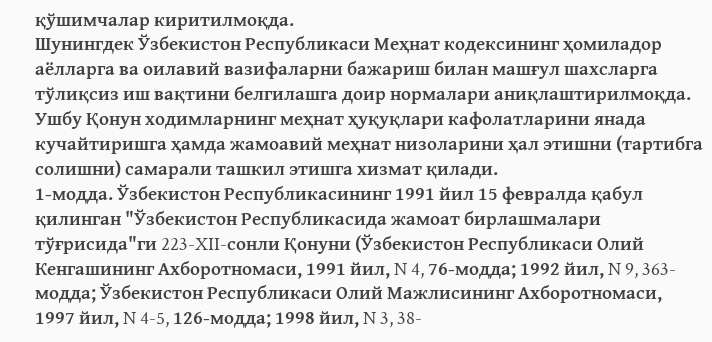қўшимчалар киритилмоқда.
Шунингдек Ўзбекистон Республикаси Меҳнат кодексининг ҳомиладор аёлларга ва оилавий вазифаларни бажариш билан машғул шахсларга тўлиқсиз иш вақтини белгилашга доир нормалари аниқлаштирилмоқда.
Ушбу Қонун ходимларнинг меҳнат ҳуқуқлари кафолатларини янада кучайтиришга ҳамда жамоавий меҳнат низоларини ҳал этишни (тартибга солишни) самарали ташкил этишга хизмат қилади.
1-модда. Ўзбекистон Республикасининг 1991 йил 15 февралда қабул қилинган "Ўзбекистон Республикасида жамоат бирлашмалари тўғрисида"ги 223-XII-сонли Қонуни (Ўзбекистон Республикаси Олий Кенгашининг Ахборотномаси, 1991 йил, N 4, 76-модда; 1992 йил, N 9, 363-модда; Ўзбекистон Республикаси Олий Мажлисининг Ахборотномаси, 1997 йил, N 4-5, 126-модда; 1998 йил, N 3, 38-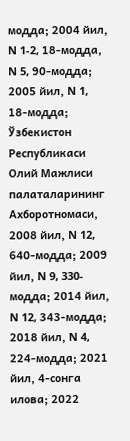модда; 2004 йил, N 1-2, 18-модда, N 5, 90-модда; 2005 йил, N 1, 18-модда; Ўзбекистон Республикаси Олий Мажлиси палаталарининг Ахборотномаси, 2008 йил, N 12, 640-модда; 2009 йил, N 9, 330-модда; 2014 йил, N 12, 343-модда; 2018 йил, N 4, 224-модда; 2021 йил, 4-сонга илова; 2022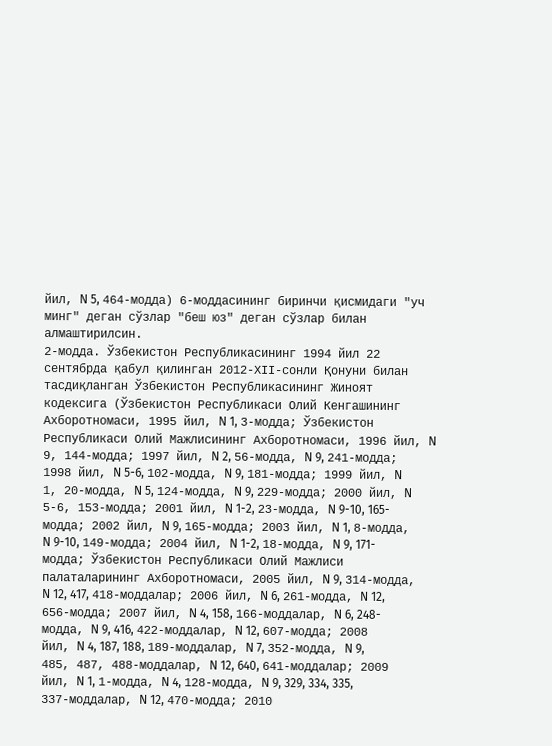йил, N 5, 464-модда) 6-моддасининг биринчи қисмидаги "уч минг" деган сўзлар "беш юз" деган сўзлар билан алмаштирилсин.
2-модда. Ўзбекистон Республикасининг 1994 йил 22 сентябрда қабул қилинган 2012-ХII-сонли Қонуни билан тасдиқланган Ўзбекистон Республикасининг Жиноят кодексига (Ўзбекистон Республикаси Олий Кенгашининг Ахборотномаси, 1995 йил, N 1, 3-модда; Ўзбекистон Республикаси Олий Мажлисининг Ахборотномаси, 1996 йил, N 9, 144-модда; 1997 йил, N 2, 56-модда, N 9, 241-модда; 1998 йил, N 5-6, 102-модда, N 9, 181-модда; 1999 йил, N 1, 20-модда, N 5, 124-модда, N 9, 229-модда; 2000 йил, N 5-6, 153-модда; 2001 йил, N 1-2, 23-модда, N 9-10, 165-модда; 2002 йил, N 9, 165-модда; 2003 йил, N 1, 8-модда, N 9-10, 149-модда; 2004 йил, N 1-2, 18-модда, N 9, 171-модда; Ўзбекистон Республикаси Олий Мажлиси палаталарининг Ахборотномаси, 2005 йил, N 9, 314-модда, N 12, 417, 418-моддалар; 2006 йил, N 6, 261-модда, N 12, 656-модда; 2007 йил, N 4, 158, 166-моддалар, N 6, 248-модда, N 9, 416, 422-моддалар, N 12, 607-модда; 2008 йил, N 4, 187, 188, 189-моддалар, N 7, 352-модда, N 9, 485, 487, 488-моддалар, N 12, 640, 641-моддалар; 2009 йил, N 1, 1-модда, N 4, 128-модда, N 9, 329, 334, 335, 337-моддалар, N 12, 470-модда; 2010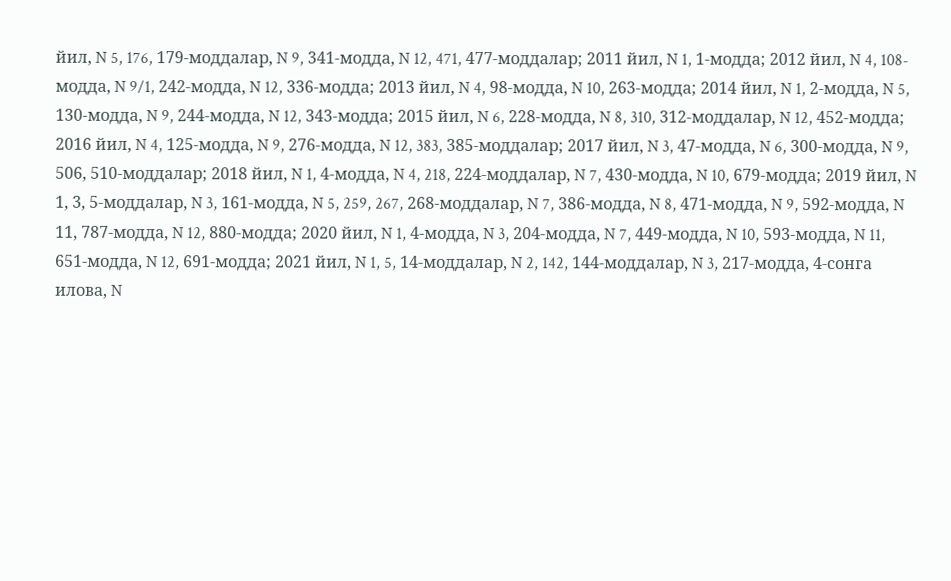йил, N 5, 176, 179-моддалар, N 9, 341-модда, N 12, 471, 477-моддалар; 2011 йил, N 1, 1-модда; 2012 йил, N 4, 108-модда, N 9/1, 242-модда, N 12, 336-модда; 2013 йил, N 4, 98-модда, N 10, 263-модда; 2014 йил, N 1, 2-модда, N 5, 130-модда, N 9, 244-модда, N 12, 343-модда; 2015 йил, N 6, 228-модда, N 8, 310, 312-моддалар, N 12, 452-модда; 2016 йил, N 4, 125-модда, N 9, 276-модда, N 12, 383, 385-моддалар; 2017 йил, N 3, 47-модда, N 6, 300-модда, N 9, 506, 510-моддалар; 2018 йил, N 1, 4-модда, N 4, 218, 224-моддалар, N 7, 430-модда, N 10, 679-модда; 2019 йил, N 1, 3, 5-моддалар, N 3, 161-модда, N 5, 259, 267, 268-моддалар, N 7, 386-модда, N 8, 471-модда, N 9, 592-модда, N 11, 787-модда, N 12, 880-модда; 2020 йил, N 1, 4-модда, N 3, 204-модда, N 7, 449-модда, N 10, 593-модда, N 11, 651-модда, N 12, 691-модда; 2021 йил, N 1, 5, 14-моддалар, N 2, 142, 144-моддалар, N 3, 217-модда, 4-сонга илова, N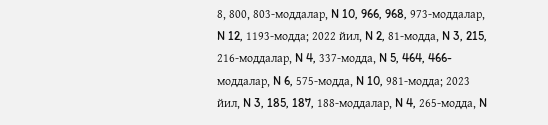8, 800, 803-моддалар, N 10, 966, 968, 973-моддалар, N 12, 1193-модда; 2022 йил, N 2, 81-модда, N 3, 215, 216-моддалар, N 4, 337-модда, N 5, 464, 466-моддалар, N 6, 575-модда, N 10, 981-модда; 2023 йил, N 3, 185, 187, 188-моддалар, N 4, 265-модда, N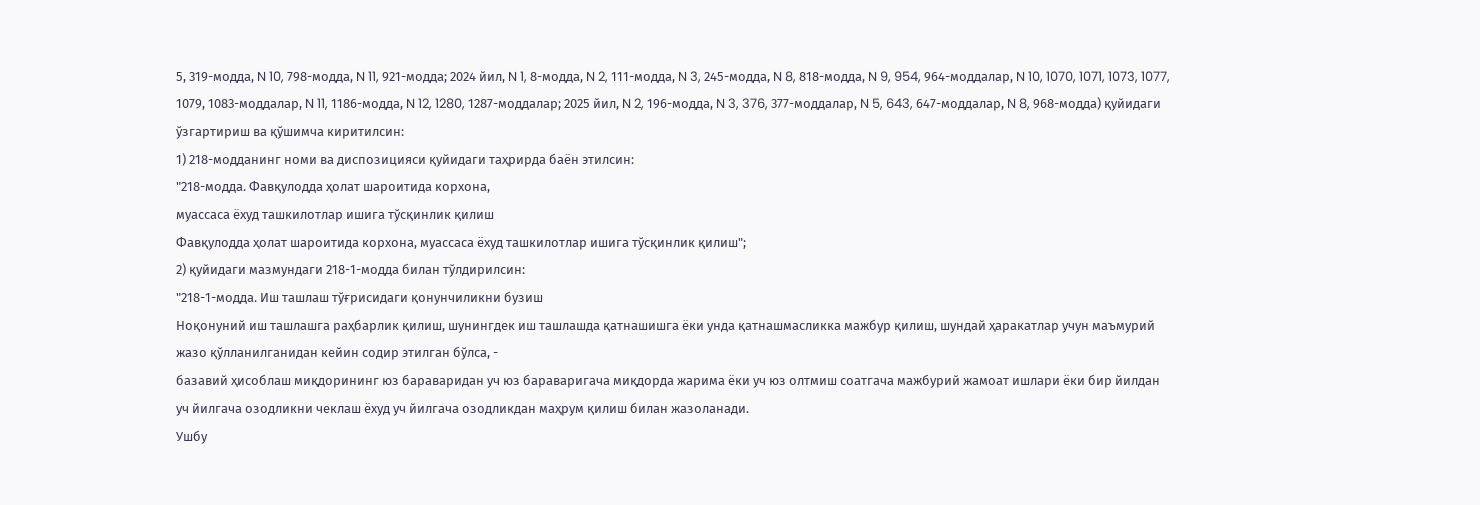5, 319-модда, N 10, 798-модда, N 11, 921-модда; 2024 йил, N 1, 8-модда, N 2, 111-модда, N 3, 245-модда, N 8, 818-модда, N 9, 954, 964-моддалар, N 10, 1070, 1071, 1073, 1077, 1079, 1083-моддалар, N 11, 1186-модда, N 12, 1280, 1287-моддалар; 2025 йил, N 2, 196-модда, N 3, 376, 377-моддалар, N 5, 643, 647-моддалар, N 8, 968-модда) қуйидаги ўзгартириш ва қўшимча киритилсин:
1) 218-модданинг номи ва диспозицияси қуйидаги таҳрирда баён этилсин:
"218-модда. Фавқулодда ҳолат шароитида корхона,
муассаса ёхуд ташкилотлар ишига тўсқинлик қилиш
Фавқулодда ҳолат шароитида корхона, муассаса ёхуд ташкилотлар ишига тўсқинлик қилиш";
2) қуйидаги мазмундаги 218-1-модда билан тўлдирилсин:
"218-1-модда. Иш ташлаш тўғрисидаги қонунчиликни бузиш
Ноқонуний иш ташлашга раҳбарлик қилиш, шунингдек иш ташлашда қатнашишга ёки унда қатнашмасликка мажбур қилиш, шундай ҳаракатлар учун маъмурий жазо қўлланилганидан кейин содир этилган бўлса, -
базавий ҳисоблаш миқдорининг юз бараваридан уч юз бараваригача миқдорда жарима ёки уч юз олтмиш соатгача мажбурий жамоат ишлари ёки бир йилдан уч йилгача озодликни чеклаш ёхуд уч йилгача озодликдан маҳрум қилиш билан жазоланади.
Ушбу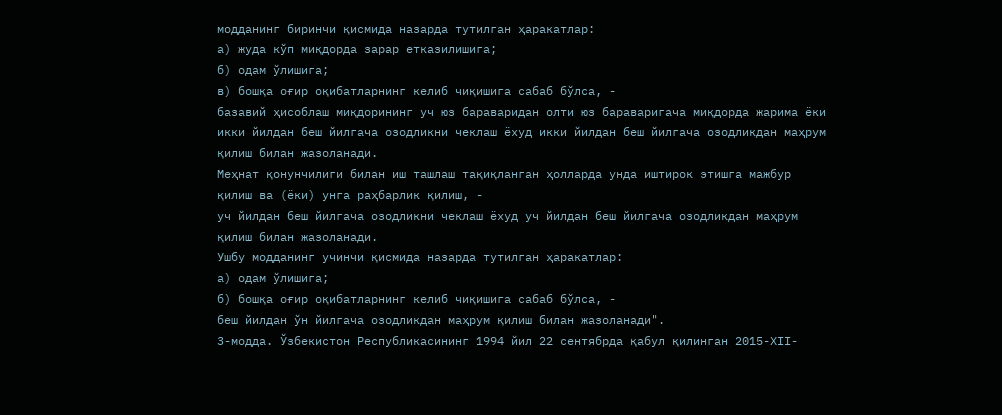модданинг биринчи қисмида назарда тутилган ҳаракатлар:
а) жуда кўп миқдорда зарар етказилишига;
б) одам ўлишига;
в) бошқа оғир оқибатларнинг келиб чиқишига сабаб бўлса, -
базавий ҳисоблаш миқдорининг уч юз бараваридан олти юз бараваригача миқдорда жарима ёки икки йилдан беш йилгача озодликни чеклаш ёхуд икки йилдан беш йилгача озодликдан маҳрум қилиш билан жазоланади.
Меҳнат қонунчилиги билан иш ташлаш тақиқланган ҳолларда унда иштирок этишга мажбур қилиш ва (ёки) унга раҳбарлик қилиш, -
уч йилдан беш йилгача озодликни чеклаш ёхуд уч йилдан беш йилгача озодликдан маҳрум қилиш билан жазоланади.
Ушбу модданинг учинчи қисмида назарда тутилган ҳаракатлар:
а) одам ўлишига;
б) бошқа оғир оқибатларнинг келиб чиқишига сабаб бўлса, -
беш йилдан ўн йилгача озодликдан маҳрум қилиш билан жазоланади".
3-модда. Ўзбекистон Республикасининг 1994 йил 22 сентябрда қабул қилинган 2015-ХII-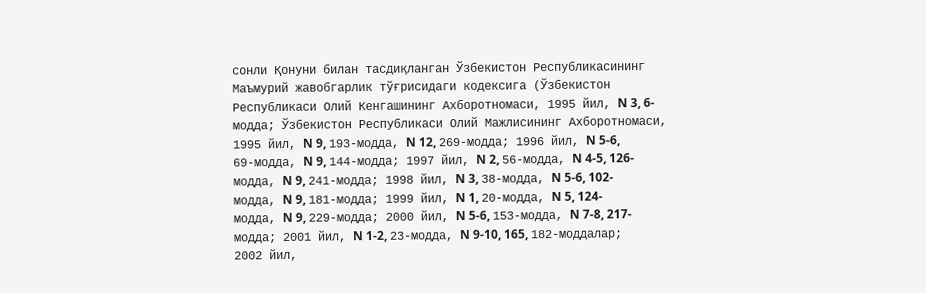сонли Қонуни билан тасдиқланган Ўзбекистон Республикасининг Маъмурий жавобгарлик тўғрисидаги кодексига (Ўзбекистон Республикаси Олий Кенгашининг Ахборотномаси, 1995 йил, N 3, 6-модда; Ўзбекистон Республикаси Олий Мажлисининг Ахборотномаси, 1995 йил, N 9, 193-модда, N 12, 269-модда; 1996 йил, N 5-6, 69-модда, N 9, 144-модда; 1997 йил, N 2, 56-модда, N 4-5, 126-модда, N 9, 241-модда; 1998 йил, N 3, 38-модда, N 5-6, 102-модда, N 9, 181-модда; 1999 йил, N 1, 20-модда, N 5, 124-модда, N 9, 229-модда; 2000 йил, N 5-6, 153-модда, N 7-8, 217-модда; 2001 йил, N 1-2, 23-модда, N 9-10, 165, 182-моддалар; 2002 йил,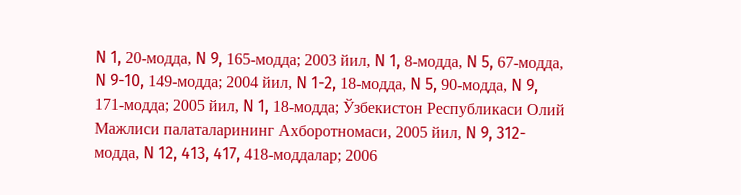N 1, 20-модда, N 9, 165-модда; 2003 йил, N 1, 8-модда, N 5, 67-модда, N 9-10, 149-модда; 2004 йил, N 1-2, 18-модда, N 5, 90-модда, N 9, 171-модда; 2005 йил, N 1, 18-модда; Ўзбекистон Республикаси Олий Мажлиси палаталарининг Ахборотномаси, 2005 йил, N 9, 312-модда, N 12, 413, 417, 418-моддалар; 2006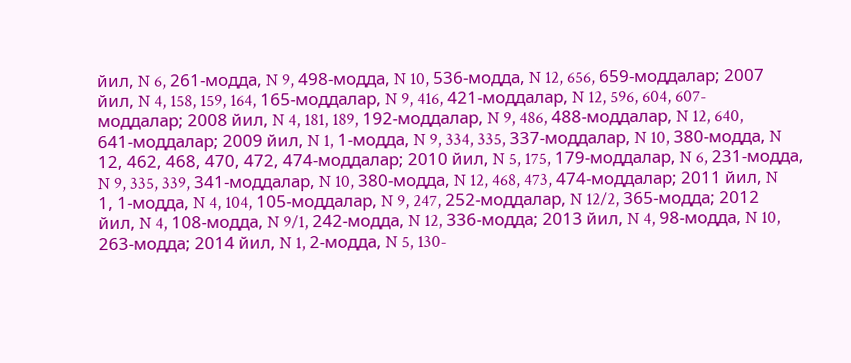йил, N 6, 261-модда, N 9, 498-модда, N 10, 536-модда, N 12, 656, 659-моддалар; 2007 йил, N 4, 158, 159, 164, 165-моддалар, N 9, 416, 421-моддалар, N 12, 596, 604, 607-моддалар; 2008 йил, N 4, 181, 189, 192-моддалар, N 9, 486, 488-моддалар, N 12, 640, 641-моддалар; 2009 йил, N 1, 1-модда, N 9, 334, 335, 337-моддалар, N 10, 380-модда, N 12, 462, 468, 470, 472, 474-моддалар; 2010 йил, N 5, 175, 179-моддалар, N 6, 231-модда, N 9, 335, 339, 341-моддалар, N 10, 380-модда, N 12, 468, 473, 474-моддалар; 2011 йил, N 1, 1-модда, N 4, 104, 105-моддалар, N 9, 247, 252-моддалар, N 12/2, 365-модда; 2012 йил, N 4, 108-модда, N 9/1, 242-модда, N 12, 336-модда; 2013 йил, N 4, 98-модда, N 10, 263-модда; 2014 йил, N 1, 2-модда, N 5, 130-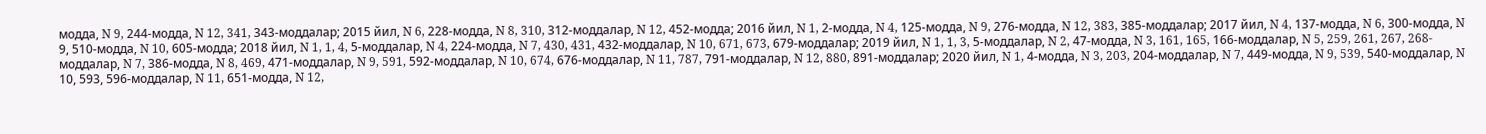модда, N 9, 244-модда, N 12, 341, 343-моддалар; 2015 йил, N 6, 228-модда, N 8, 310, 312-моддалар, N 12, 452-модда; 2016 йил, N 1, 2-модда, N 4, 125-модда, N 9, 276-модда, N 12, 383, 385-моддалар; 2017 йил, N 4, 137-модда, N 6, 300-модда, N 9, 510-модда, N 10, 605-модда; 2018 йил, N 1, 1, 4, 5-моддалар, N 4, 224-модда, N 7, 430, 431, 432-моддалар, N 10, 671, 673, 679-моддалар; 2019 йил, N 1, 1, 3, 5-моддалар, N 2, 47-модда, N 3, 161, 165, 166-моддалар, N 5, 259, 261, 267, 268-моддалар, N 7, 386-модда, N 8, 469, 471-моддалар, N 9, 591, 592-моддалар, N 10, 674, 676-моддалар, N 11, 787, 791-моддалар, N 12, 880, 891-моддалар; 2020 йил, N 1, 4-модда, N 3, 203, 204-моддалар, N 7, 449-модда, N 9, 539, 540-моддалар, N 10, 593, 596-моддалар, N 11, 651-модда, N 12,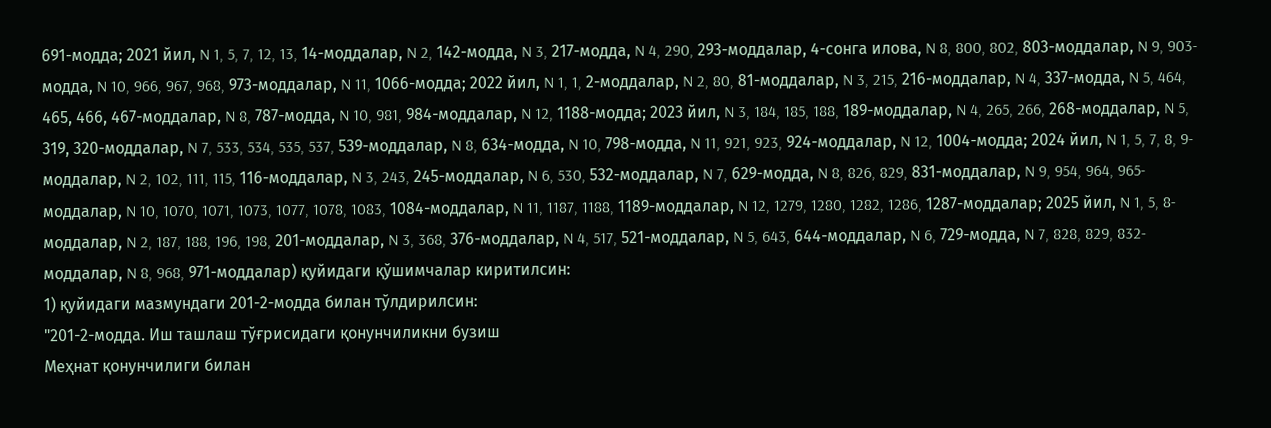691-модда; 2021 йил, N 1, 5, 7, 12, 13, 14-моддалар, N 2, 142-модда, N 3, 217-модда, N 4, 290, 293-моддалар, 4-сонга илова, N 8, 800, 802, 803-моддалар, N 9, 903-модда, N 10, 966, 967, 968, 973-моддалар, N 11, 1066-модда; 2022 йил, N 1, 1, 2-моддалар, N 2, 80, 81-моддалар, N 3, 215, 216-моддалар, N 4, 337-модда, N 5, 464, 465, 466, 467-моддалар, N 8, 787-модда, N 10, 981, 984-моддалар, N 12, 1188-модда; 2023 йил, N 3, 184, 185, 188, 189-моддалар, N 4, 265, 266, 268-моддалар, N 5, 319, 320-моддалар, N 7, 533, 534, 535, 537, 539-моддалар, N 8, 634-модда, N 10, 798-модда, N 11, 921, 923, 924-моддалар, N 12, 1004-модда; 2024 йил, N 1, 5, 7, 8, 9-моддалар, N 2, 102, 111, 115, 116-моддалар, N 3, 243, 245-моддалар, N 6, 530, 532-моддалар, N 7, 629-модда, N 8, 826, 829, 831-моддалар, N 9, 954, 964, 965-моддалар, N 10, 1070, 1071, 1073, 1077, 1078, 1083, 1084-моддалар, N 11, 1187, 1188, 1189-моддалар, N 12, 1279, 1280, 1282, 1286, 1287-моддалар; 2025 йил, N 1, 5, 8-моддалар, N 2, 187, 188, 196, 198, 201-моддалар, N 3, 368, 376-моддалар, N 4, 517, 521-моддалар, N 5, 643, 644-моддалар, N 6, 729-модда, N 7, 828, 829, 832-моддалар, N 8, 968, 971-моддалар) қуйидаги қўшимчалар киритилсин:
1) қуйидаги мазмундаги 201-2-модда билан тўлдирилсин:
"201-2-модда. Иш ташлаш тўғрисидаги қонунчиликни бузиш
Меҳнат қонунчилиги билан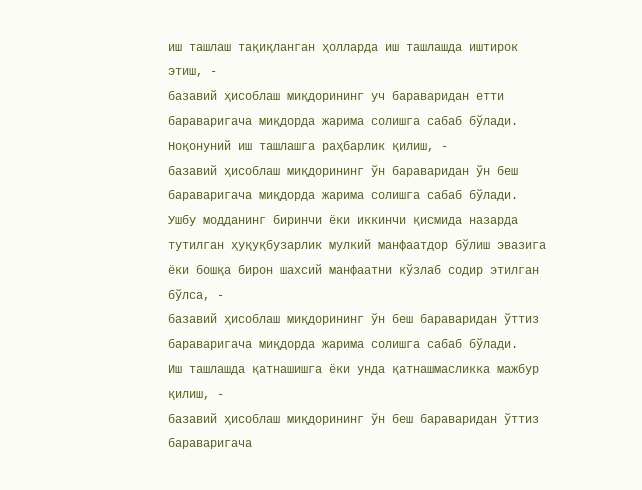иш ташлаш тақиқланган ҳолларда иш ташлашда иштирок этиш, -
базавий ҳисоблаш миқдорининг уч бараваридан етти бараваригача миқдорда жарима солишга сабаб бўлади.
Ноқонуний иш ташлашга раҳбарлик қилиш, -
базавий ҳисоблаш миқдорининг ўн бараваридан ўн беш бараваригача миқдорда жарима солишга сабаб бўлади.
Ушбу модданинг биринчи ёки иккинчи қисмида назарда тутилган ҳуқуқбузарлик мулкий манфаатдор бўлиш эвазига ёки бошқа бирон шахсий манфаатни кўзлаб содир этилган бўлса, -
базавий ҳисоблаш миқдорининг ўн беш бараваридан ўттиз бараваригача миқдорда жарима солишга сабаб бўлади.
Иш ташлашда қатнашишга ёки унда қатнашмасликка мажбур қилиш, -
базавий ҳисоблаш миқдорининг ўн беш бараваридан ўттиз бараваригача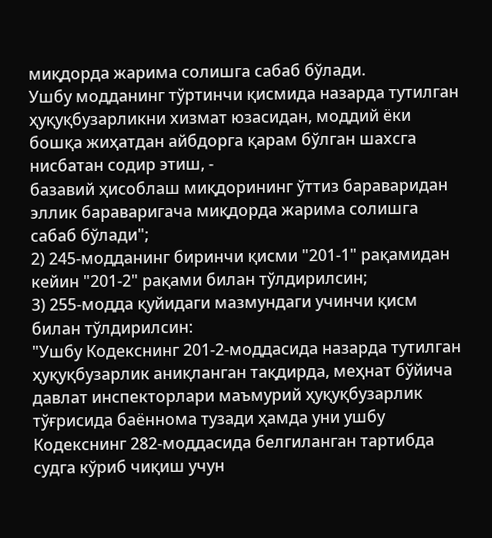миқдорда жарима солишга сабаб бўлади.
Ушбу модданинг тўртинчи қисмида назарда тутилган ҳуқуқбузарликни хизмат юзасидан, моддий ёки бошқа жиҳатдан айбдорга қарам бўлган шахсга нисбатан содир этиш, -
базавий ҳисоблаш миқдорининг ўттиз бараваридан эллик бараваригача миқдорда жарима солишга сабаб бўлади";
2) 245-модданинг биринчи қисми "201-1" рақамидан кейин "201-2" рақами билан тўлдирилсин;
3) 255-модда қуйидаги мазмундаги учинчи қисм билан тўлдирилсин:
"Ушбу Кодекснинг 201-2-моддасида назарда тутилган ҳуқуқбузарлик аниқланган тақдирда, меҳнат бўйича давлат инспекторлари маъмурий ҳуқуқбузарлик тўғрисида баённома тузади ҳамда уни ушбу Кодекснинг 282-моддасида белгиланган тартибда судга кўриб чиқиш учун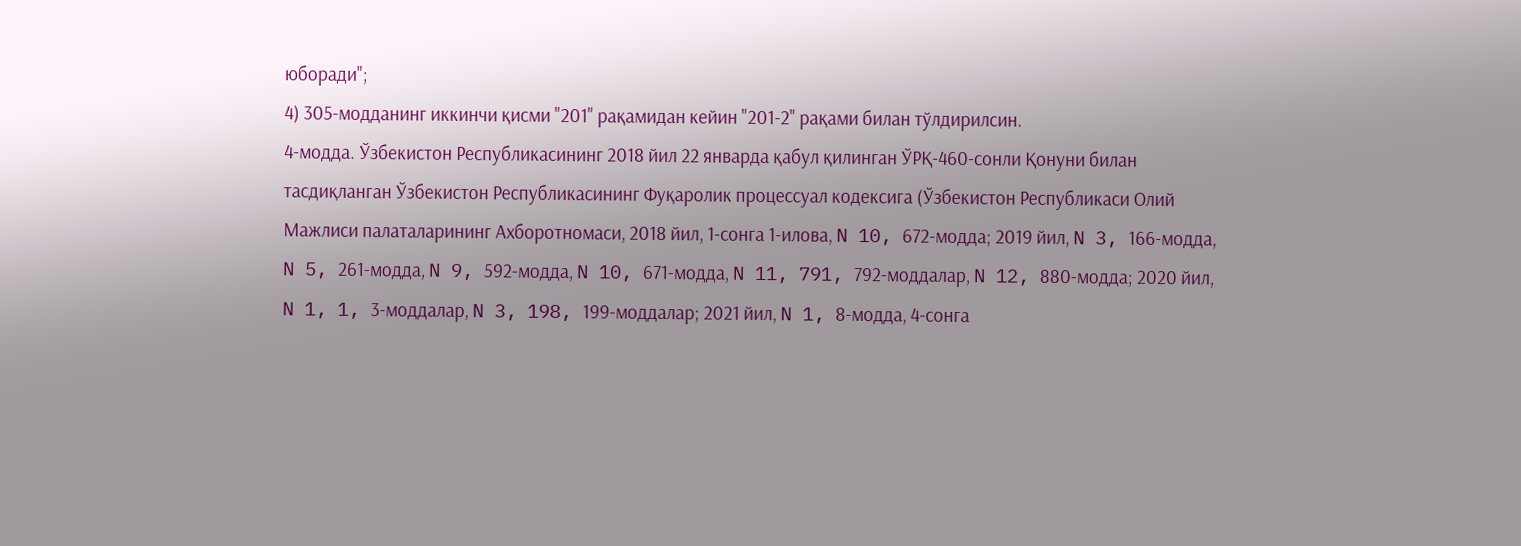юборади";
4) 305-модданинг иккинчи қисми "201" рақамидан кейин "201-2" рақами билан тўлдирилсин.
4-модда. Ўзбекистон Республикасининг 2018 йил 22 январда қабул қилинган ЎРҚ-460-сонли Қонуни билан тасдиқланган Ўзбекистон Республикасининг Фуқаролик процессуал кодексига (Ўзбекистон Республикаси Олий Мажлиси палаталарининг Ахборотномаси, 2018 йил, 1-сонга 1-илова, N 10, 672-модда; 2019 йил, N 3, 166-модда, N 5, 261-модда, N 9, 592-модда, N 10, 671-модда, N 11, 791, 792-моддалар, N 12, 880-модда; 2020 йил, N 1, 1, 3-моддалар, N 3, 198, 199-моддалар; 2021 йил, N 1, 8-модда, 4-сонга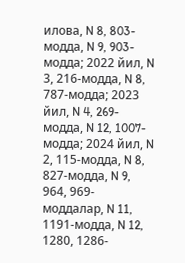илова, N 8, 803-модда, N 9, 903-модда; 2022 йил, N 3, 216-модда, N 8, 787-модда; 2023 йил, N 4, 269-модда, N 12, 1007-модда; 2024 йил, N 2, 115-модда, N 8, 827-модда, N 9, 964, 969-моддалар, N 11, 1191-модда, N 12, 1280, 1286-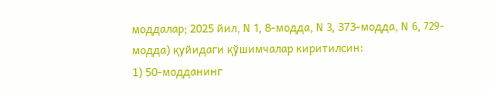моддалар; 2025 йил, N 1, 8-модда, N 3, 373-модда, N 6, 729-модда) қуйидаги қўшимчалар киритилсин:
1) 50-модданинг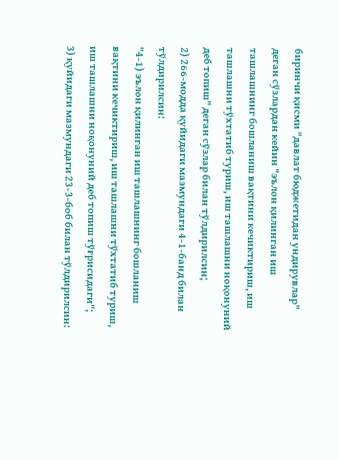биринчи қисми "давлат бюджетидан ундирувлар" деган сўзлардан кейин "эълон қилинган иш ташлашнинг бошланиш вақтини кечиктириш, иш ташлашни тўхтатиб туриш, иш ташлашни ноқонуний деб топиш" деган сўзлар билан тўлдирилсин;
2) 266-модда қуйидаги мазмундаги 4-1-банд билан тўлдирилсин:
"4-1) эълон қилинган иш ташлашнинг бошланиш вақтини кечиктириш, иш ташлашни тўхтатиб туриш, иш ташлашни ноқонуний деб топиш тўғрисидаги";
3) қуйидаги мазмундаги 23-3-боб билан тўлдирилсин: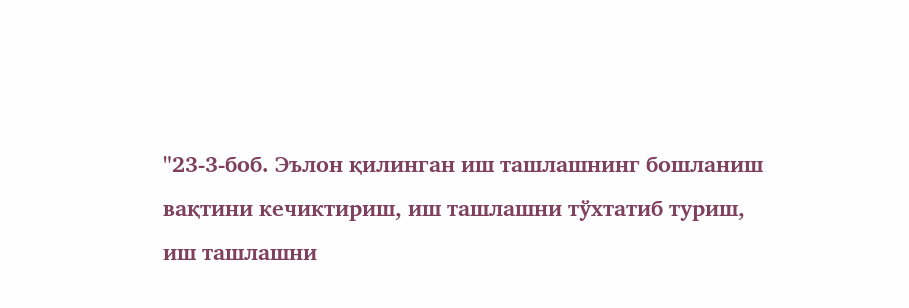"23-3-боб. Эълон қилинган иш ташлашнинг бошланиш
вақтини кечиктириш, иш ташлашни тўхтатиб туриш,
иш ташлашни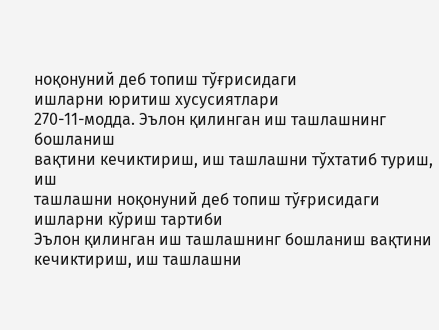ноқонуний деб топиш тўғрисидаги
ишларни юритиш хусусиятлари
270-11-модда. Эълон қилинган иш ташлашнинг бошланиш
вақтини кечиктириш, иш ташлашни тўхтатиб туриш, иш
ташлашни ноқонуний деб топиш тўғрисидаги
ишларни кўриш тартиби
Эълон қилинган иш ташлашнинг бошланиш вақтини кечиктириш, иш ташлашни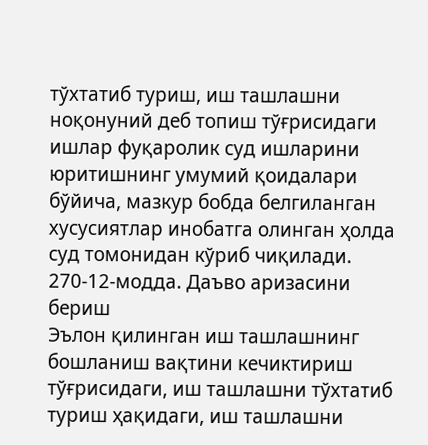тўхтатиб туриш, иш ташлашни ноқонуний деб топиш тўғрисидаги ишлар фуқаролик суд ишларини юритишнинг умумий қоидалари бўйича, мазкур бобда белгиланган хусусиятлар инобатга олинган ҳолда суд томонидан кўриб чиқилади.
270-12-модда. Даъво аризасини бериш
Эълон қилинган иш ташлашнинг бошланиш вақтини кечиктириш тўғрисидаги, иш ташлашни тўхтатиб туриш ҳақидаги, иш ташлашни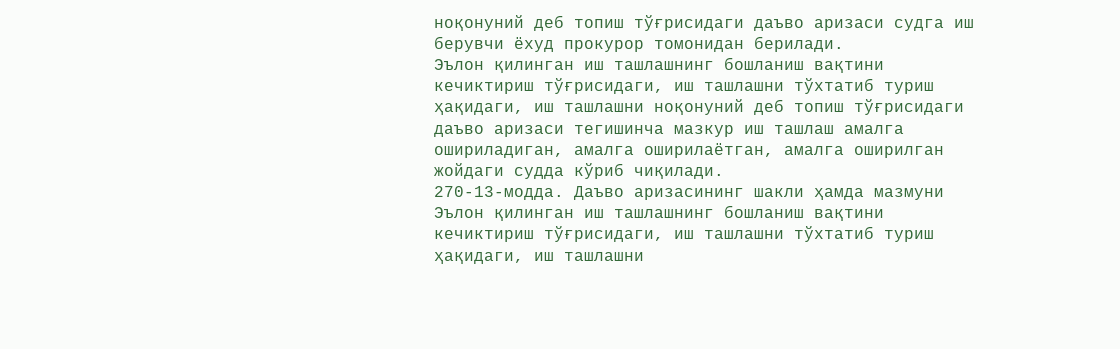ноқонуний деб топиш тўғрисидаги даъво аризаси судга иш берувчи ёхуд прокурор томонидан берилади.
Эълон қилинган иш ташлашнинг бошланиш вақтини кечиктириш тўғрисидаги, иш ташлашни тўхтатиб туриш ҳақидаги, иш ташлашни ноқонуний деб топиш тўғрисидаги даъво аризаси тегишинча мазкур иш ташлаш амалга ошириладиган, амалга оширилаётган, амалга оширилган жойдаги судда кўриб чиқилади.
270-13-модда. Даъво аризасининг шакли ҳамда мазмуни
Эълон қилинган иш ташлашнинг бошланиш вақтини кечиктириш тўғрисидаги, иш ташлашни тўхтатиб туриш ҳақидаги, иш ташлашни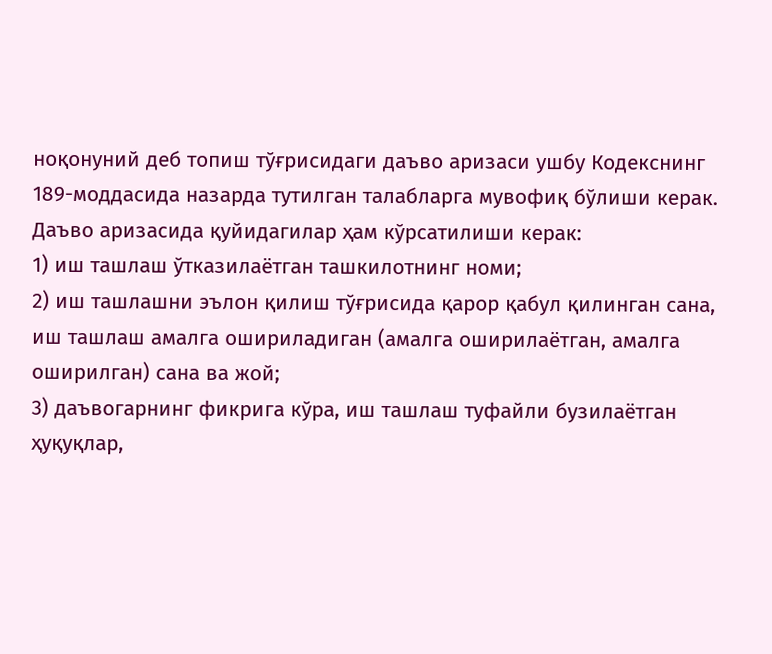ноқонуний деб топиш тўғрисидаги даъво аризаси ушбу Кодекснинг 189-моддасида назарда тутилган талабларга мувофиқ бўлиши керак.
Даъво аризасида қуйидагилар ҳам кўрсатилиши керак:
1) иш ташлаш ўтказилаётган ташкилотнинг номи;
2) иш ташлашни эълон қилиш тўғрисида қарор қабул қилинган сана, иш ташлаш амалга ошириладиган (амалга оширилаётган, амалга оширилган) сана ва жой;
3) даъвогарнинг фикрига кўра, иш ташлаш туфайли бузилаётган ҳуқуқлар,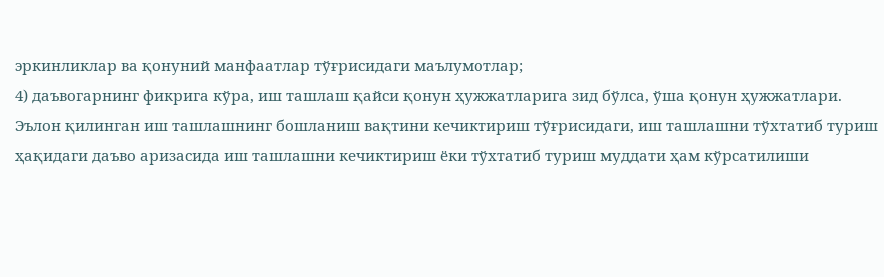эркинликлар ва қонуний манфаатлар тўғрисидаги маълумотлар;
4) даъвогарнинг фикрига кўра, иш ташлаш қайси қонун ҳужжатларига зид бўлса, ўша қонун ҳужжатлари.
Эълон қилинган иш ташлашнинг бошланиш вақтини кечиктириш тўғрисидаги, иш ташлашни тўхтатиб туриш ҳақидаги даъво аризасида иш ташлашни кечиктириш ёки тўхтатиб туриш муддати ҳам кўрсатилиши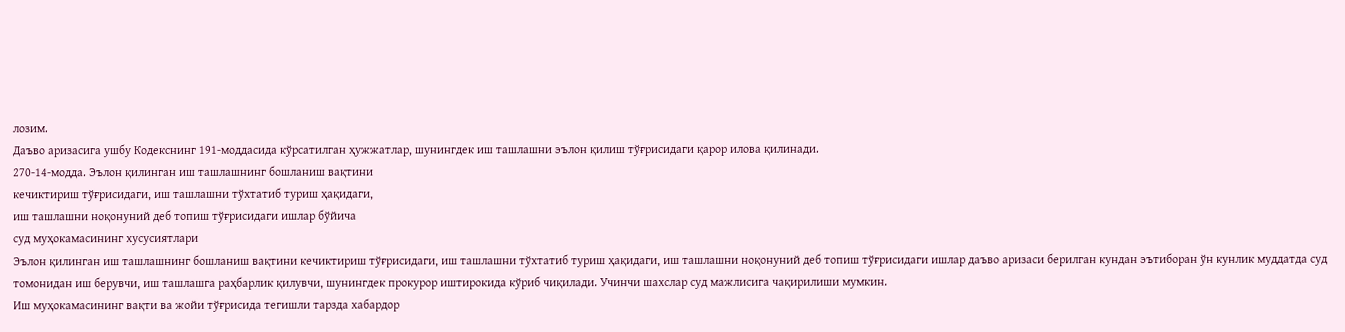лозим.
Даъво аризасига ушбу Кодекснинг 191-моддасида кўрсатилган ҳужжатлар, шунингдек иш ташлашни эълон қилиш тўғрисидаги қарор илова қилинади.
270-14-модда. Эълон қилинган иш ташлашнинг бошланиш вақтини
кечиктириш тўғрисидаги, иш ташлашни тўхтатиб туриш ҳақидаги,
иш ташлашни ноқонуний деб топиш тўғрисидаги ишлар бўйича
суд муҳокамасининг хусусиятлари
Эълон қилинган иш ташлашнинг бошланиш вақтини кечиктириш тўғрисидаги, иш ташлашни тўхтатиб туриш ҳақидаги, иш ташлашни ноқонуний деб топиш тўғрисидаги ишлар даъво аризаси берилган кундан эътиборан ўн кунлик муддатда суд томонидан иш берувчи, иш ташлашга раҳбарлик қилувчи, шунингдек прокурор иштирокида кўриб чиқилади. Учинчи шахслар суд мажлисига чақирилиши мумкин.
Иш муҳокамасининг вақти ва жойи тўғрисида тегишли тарзда хабардор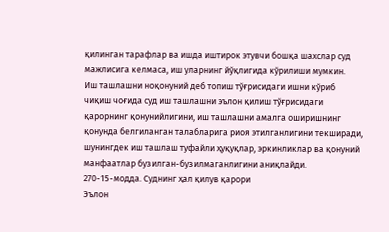қилинган тарафлар ва ишда иштирок этувчи бошқа шахслар суд мажлисига келмаса, иш уларнинг йўқлигида кўрилиши мумкин.
Иш ташлашни ноқонуний деб топиш тўғрисидаги ишни кўриб чиқиш чоғида суд иш ташлашни эълон қилиш тўғрисидаги қарорнинг қонунийлигини, иш ташлашни амалга оширишнинг қонунда белгиланган талабларига риоя этилганлигини текширади, шунингдек иш ташлаш туфайли ҳуқуқлар, эркинликлар ва қонуний манфаатлар бузилган-бузилмаганлигини аниқлайди.
270-15-модда. Суднинг ҳал қилув қарори
Эълон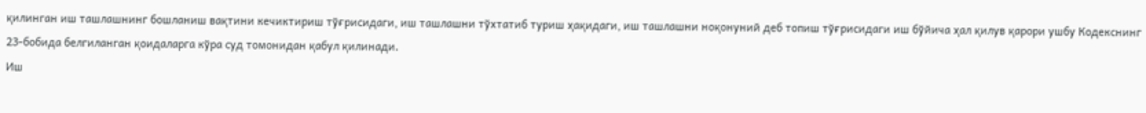қилинган иш ташлашнинг бошланиш вақтини кечиктириш тўғрисидаги, иш ташлашни тўхтатиб туриш ҳақидаги, иш ташлашни ноқонуний деб топиш тўғрисидаги иш бўйича ҳал қилув қарори ушбу Кодекснинг 23-бобида белгиланган қоидаларга кўра суд томонидан қабул қилинади.
Иш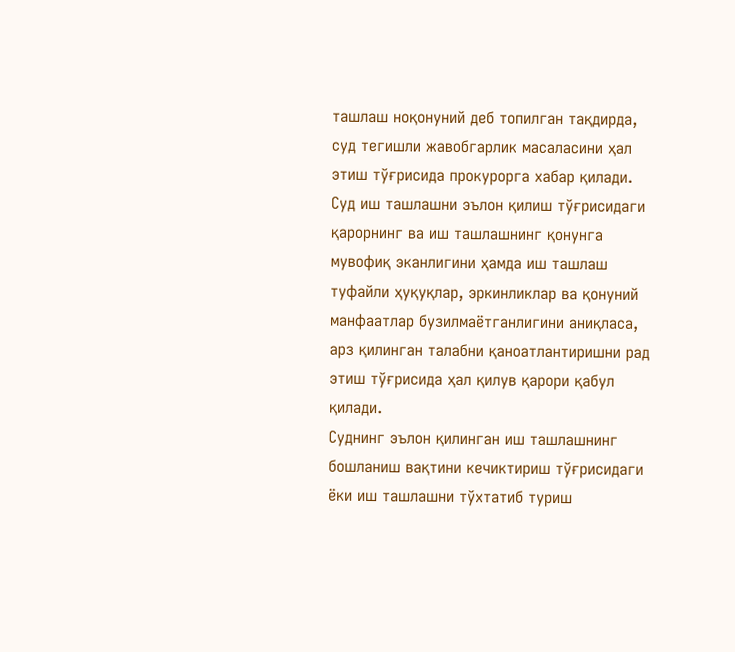ташлаш ноқонуний деб топилган тақдирда, суд тегишли жавобгарлик масаласини ҳал этиш тўғрисида прокурорга хабар қилади.
Суд иш ташлашни эълон қилиш тўғрисидаги қарорнинг ва иш ташлашнинг қонунга мувофиқ эканлигини ҳамда иш ташлаш туфайли ҳуқуқлар, эркинликлар ва қонуний манфаатлар бузилмаётганлигини аниқласа, арз қилинган талабни қаноатлантиришни рад этиш тўғрисида ҳал қилув қарори қабул қилади.
Суднинг эълон қилинган иш ташлашнинг бошланиш вақтини кечиктириш тўғрисидаги ёки иш ташлашни тўхтатиб туриш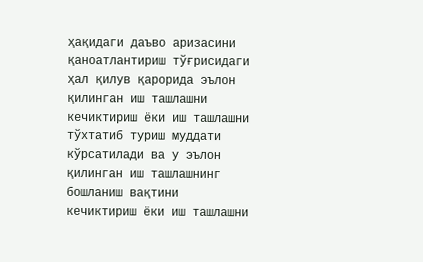ҳақидаги даъво аризасини қаноатлантириш тўғрисидаги ҳал қилув қарорида эълон қилинган иш ташлашни кечиктириш ёки иш ташлашни тўхтатиб туриш муддати кўрсатилади ва у эълон қилинган иш ташлашнинг бошланиш вақтини кечиктириш ёки иш ташлашни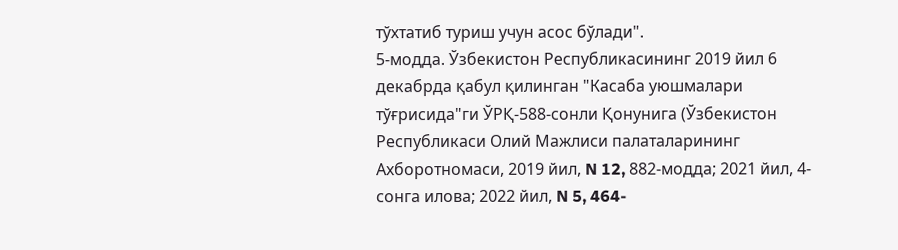тўхтатиб туриш учун асос бўлади".
5-модда. Ўзбекистон Республикасининг 2019 йил 6 декабрда қабул қилинган "Касаба уюшмалари тўғрисида"ги ЎРҚ-588-сонли Қонунига (Ўзбекистон Республикаси Олий Мажлиси палаталарининг Ахборотномаси, 2019 йил, N 12, 882-модда; 2021 йил, 4-сонга илова; 2022 йил, N 5, 464-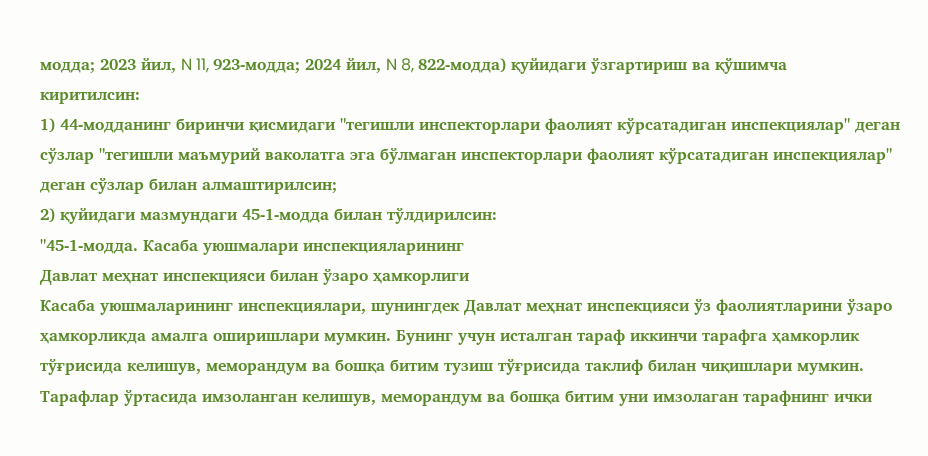модда; 2023 йил, N 11, 923-модда; 2024 йил, N 8, 822-модда) қуйидаги ўзгартириш ва қўшимча киритилсин:
1) 44-модданинг биринчи қисмидаги "тегишли инспекторлари фаолият кўрсатадиган инспекциялар" деган сўзлар "тегишли маъмурий ваколатга эга бўлмаган инспекторлари фаолият кўрсатадиган инспекциялар" деган сўзлар билан алмаштирилсин;
2) қуйидаги мазмундаги 45-1-модда билан тўлдирилсин:
"45-1-модда. Касаба уюшмалари инспекцияларининг
Давлат меҳнат инспекцияси билан ўзаро ҳамкорлиги
Касаба уюшмаларининг инспекциялари, шунингдек Давлат меҳнат инспекцияси ўз фаолиятларини ўзаро ҳамкорликда амалга оширишлари мумкин. Бунинг учун исталган тараф иккинчи тарафга ҳамкорлик тўғрисида келишув, меморандум ва бошқа битим тузиш тўғрисида таклиф билан чиқишлари мумкин.
Тарафлар ўртасида имзоланган келишув, меморандум ва бошқа битим уни имзолаган тарафнинг ички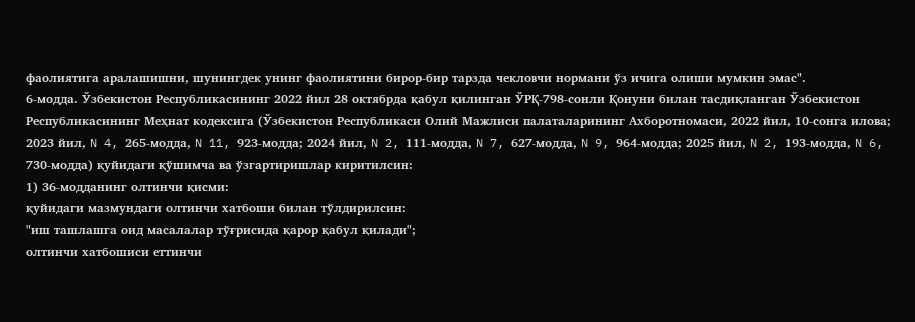фаолиятига аралашишни, шунингдек унинг фаолиятини бирор-бир тарзда чекловчи нормани ўз ичига олиши мумкин эмас".
6-модда. Ўзбекистон Республикасининг 2022 йил 28 октябрда қабул қилинган ЎРҚ-798-сонли Қонуни билан тасдиқланган Ўзбекистон Республикасининг Меҳнат кодексига (Ўзбекистон Республикаси Олий Мажлиси палаталарининг Ахборотномаси, 2022 йил, 10-сонга илова; 2023 йил, N 4, 265-модда, N 11, 923-модда; 2024 йил, N 2, 111-модда, N 7, 627-модда, N 9, 964-модда; 2025 йил, N 2, 193-модда, N 6, 730-модда) қуйидаги қўшимча ва ўзгартиришлар киритилсин:
1) 36-модданинг олтинчи қисми:
қуйидаги мазмундаги олтинчи хатбоши билан тўлдирилсин:
"иш ташлашга оид масалалар тўғрисида қарор қабул қилади";
олтинчи хатбошиси еттинчи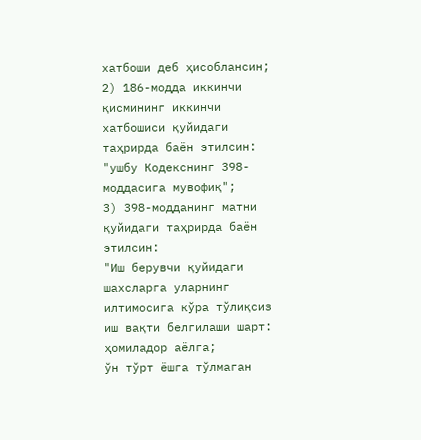хатбоши деб ҳисоблансин;
2) 186-модда иккинчи қисмининг иккинчи хатбошиси қуйидаги таҳрирда баён этилсин:
"ушбу Кодекснинг 398-моддасига мувофиқ";
3) 398-модданинг матни қуйидаги таҳрирда баён этилсин:
"Иш берувчи қуйидаги шахсларга уларнинг илтимосига кўра тўлиқсиз иш вақти белгилаши шарт:
ҳомиладор аёлга;
ўн тўрт ёшга тўлмаган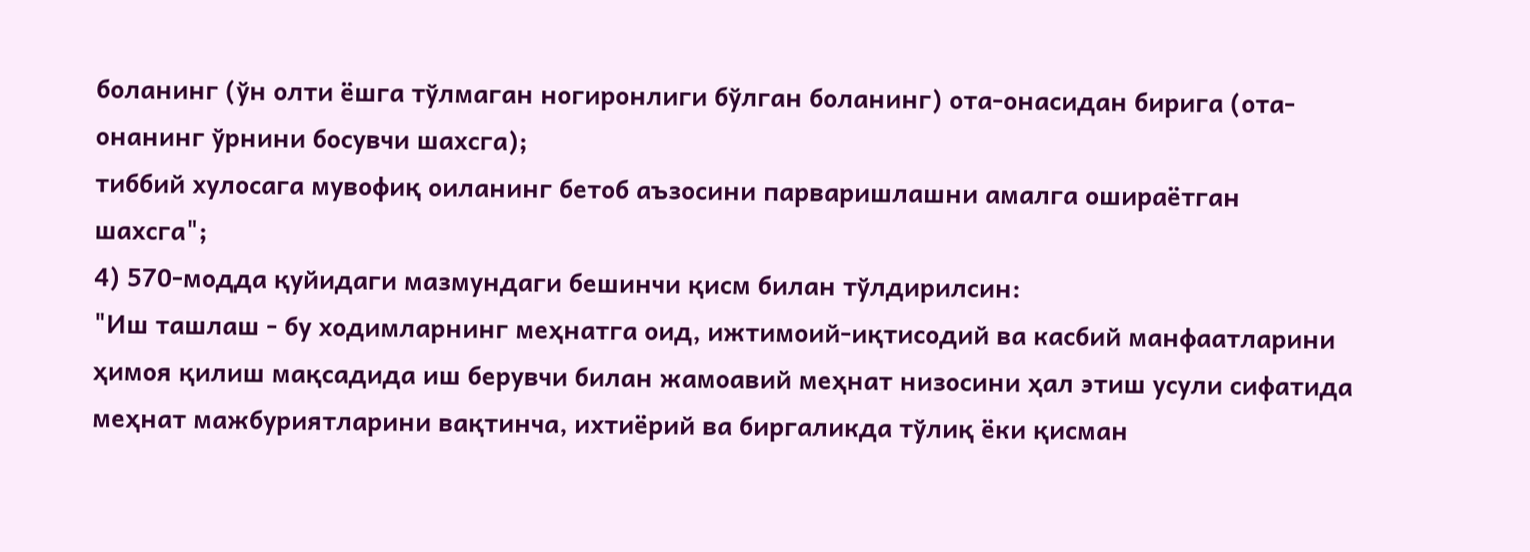боланинг (ўн олти ёшга тўлмаган ногиронлиги бўлган боланинг) ота-онасидан бирига (ота-онанинг ўрнини босувчи шахсга);
тиббий хулосага мувофиқ оиланинг бетоб аъзосини парваришлашни амалга ошираётган шахсга";
4) 570-модда қуйидаги мазмундаги бешинчи қисм билан тўлдирилсин:
"Иш ташлаш - бу ходимларнинг меҳнатга оид, ижтимоий-иқтисодий ва касбий манфаатларини ҳимоя қилиш мақсадида иш берувчи билан жамоавий меҳнат низосини ҳал этиш усули сифатида меҳнат мажбуриятларини вақтинча, ихтиёрий ва биргаликда тўлиқ ёки қисман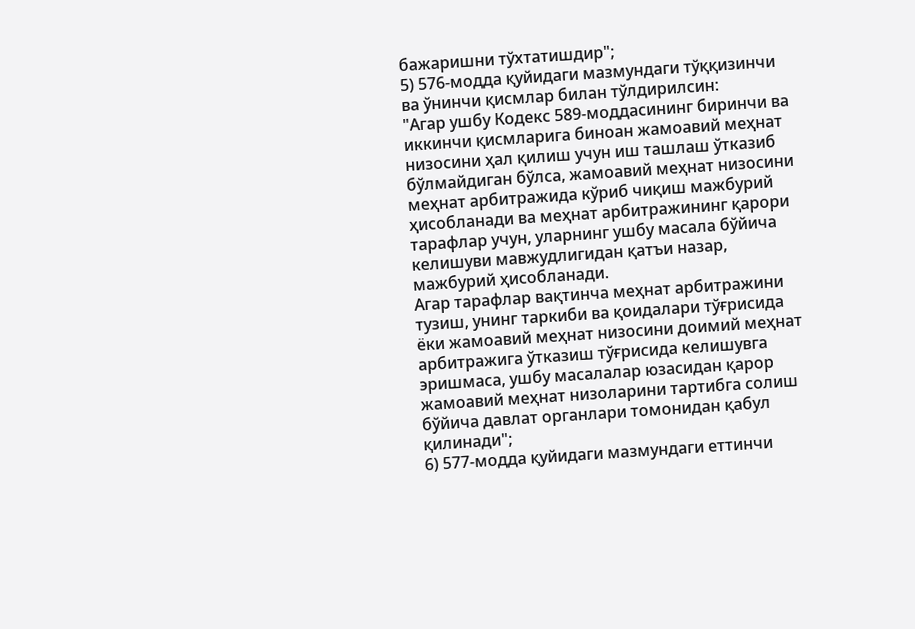бажаришни тўхтатишдир";
5) 576-модда қуйидаги мазмундаги тўққизинчи ва ўнинчи қисмлар билан тўлдирилсин:
"Агар ушбу Кодекс 589-моддасининг биринчи ва иккинчи қисмларига биноан жамоавий меҳнат низосини ҳал қилиш учун иш ташлаш ўтказиб бўлмайдиган бўлса, жамоавий меҳнат низосини меҳнат арбитражида кўриб чиқиш мажбурий ҳисобланади ва меҳнат арбитражининг қарори тарафлар учун, уларнинг ушбу масала бўйича келишуви мавжудлигидан қатъи назар, мажбурий ҳисобланади.
Агар тарафлар вақтинча меҳнат арбитражини тузиш, унинг таркиби ва қоидалари тўғрисида ёки жамоавий меҳнат низосини доимий меҳнат арбитражига ўтказиш тўғрисида келишувга эришмаса, ушбу масалалар юзасидан қарор жамоавий меҳнат низоларини тартибга солиш бўйича давлат органлари томонидан қабул қилинади";
6) 577-модда қуйидаги мазмундаги еттинчи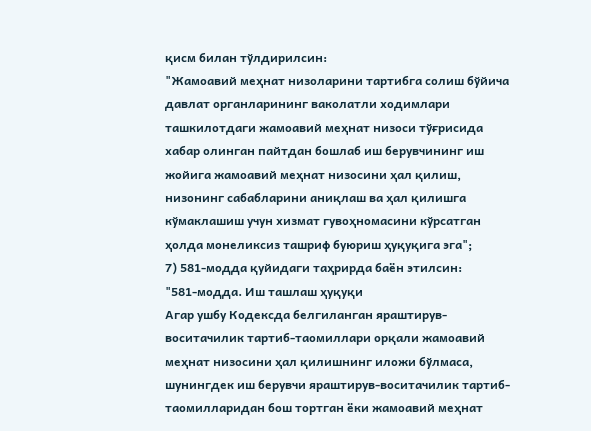қисм билан тўлдирилсин:
"Жамоавий меҳнат низоларини тартибга солиш бўйича давлат органларининг ваколатли ходимлари ташкилотдаги жамоавий меҳнат низоси тўғрисида хабар олинган пайтдан бошлаб иш берувчининг иш жойига жамоавий меҳнат низосини ҳал қилиш, низонинг сабабларини аниқлаш ва ҳал қилишга кўмаклашиш учун хизмат гувоҳномасини кўрсатган ҳолда монеликсиз ташриф буюриш ҳуқуқига эга";
7) 581-модда қуйидаги таҳрирда баён этилсин:
"581-модда. Иш ташлаш ҳуқуқи
Агар ушбу Кодексда белгиланган яраштирув-воситачилик тартиб-таомиллари орқали жамоавий меҳнат низосини ҳал қилишнинг иложи бўлмаса, шунингдек иш берувчи яраштирув-воситачилик тартиб-таомилларидан бош тортган ёки жамоавий меҳнат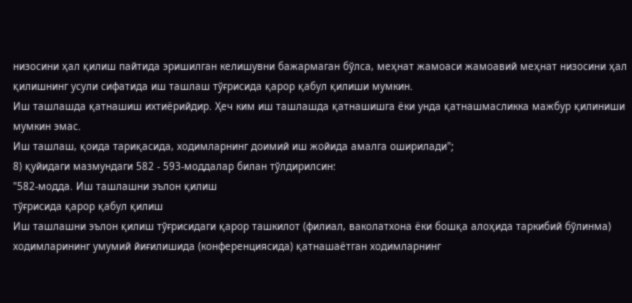низосини ҳал қилиш пайтида эришилган келишувни бажармаган бўлса, меҳнат жамоаси жамоавий меҳнат низосини ҳал қилишнинг усули сифатида иш ташлаш тўғрисида қарор қабул қилиши мумкин.
Иш ташлашда қатнашиш ихтиёрийдир. Ҳеч ким иш ташлашда қатнашишга ёки унда қатнашмасликка мажбур қилиниши мумкин эмас.
Иш ташлаш, қоида тариқасида, ходимларнинг доимий иш жойида амалга оширилади";
8) қуйидаги мазмундаги 582 - 593-моддалар билан тўлдирилсин:
"582-модда. Иш ташлашни эълон қилиш
тўғрисида қарор қабул қилиш
Иш ташлашни эълон қилиш тўғрисидаги қарор ташкилот (филиал, ваколатхона ёки бошқа алоҳида таркибий бўлинма) ходимларининг умумий йиғилишида (конференциясида) қатнашаётган ходимларнинг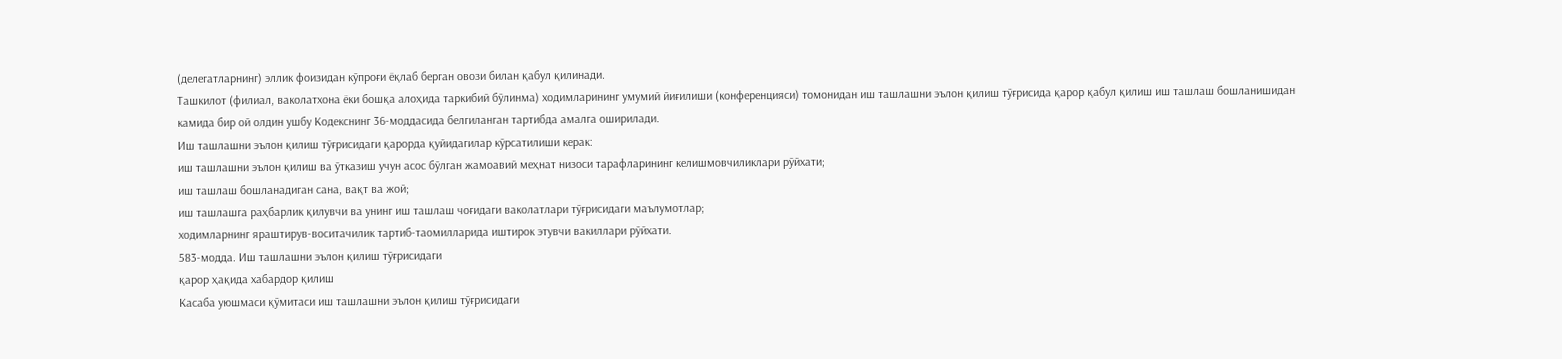(делегатларнинг) эллик фоизидан кўпроғи ёқлаб берган овози билан қабул қилинади.
Ташкилот (филиал, ваколатхона ёки бошқа алоҳида таркибий бўлинма) ходимларининг умумий йиғилиши (конференцияси) томонидан иш ташлашни эълон қилиш тўғрисида қарор қабул қилиш иш ташлаш бошланишидан камида бир ой олдин ушбу Кодекснинг 36-моддасида белгиланган тартибда амалга оширилади.
Иш ташлашни эълон қилиш тўғрисидаги қарорда қуйидагилар кўрсатилиши керак:
иш ташлашни эълон қилиш ва ўтказиш учун асос бўлган жамоавий меҳнат низоси тарафларининг келишмовчиликлари рўйхати;
иш ташлаш бошланадиган сана, вақт ва жой;
иш ташлашга раҳбарлик қилувчи ва унинг иш ташлаш чоғидаги ваколатлари тўғрисидаги маълумотлар;
ходимларнинг яраштирув-воситачилик тартиб-таомилларида иштирок этувчи вакиллари рўйхати.
583-модда. Иш ташлашни эълон қилиш тўғрисидаги
қарор ҳақида хабардор қилиш
Касаба уюшмаси қўмитаси иш ташлашни эълон қилиш тўғрисидаги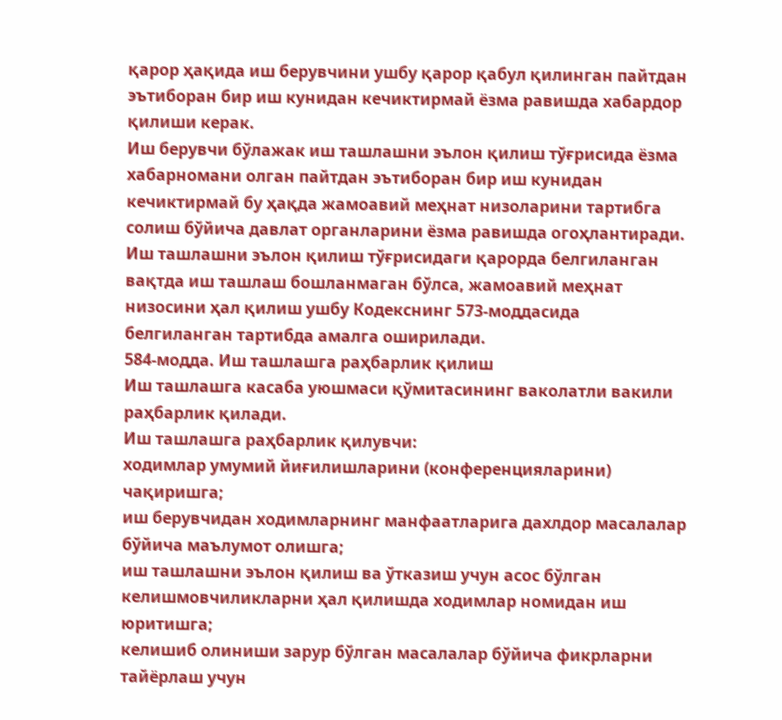қарор ҳақида иш берувчини ушбу қарор қабул қилинган пайтдан эътиборан бир иш кунидан кечиктирмай ёзма равишда хабардор қилиши керак.
Иш берувчи бўлажак иш ташлашни эълон қилиш тўғрисида ёзма хабарномани олган пайтдан эътиборан бир иш кунидан кечиктирмай бу ҳақда жамоавий меҳнат низоларини тартибга солиш бўйича давлат органларини ёзма равишда огоҳлантиради.
Иш ташлашни эълон қилиш тўғрисидаги қарорда белгиланган вақтда иш ташлаш бошланмаган бўлса, жамоавий меҳнат низосини ҳал қилиш ушбу Кодекснинг 573-моддасида белгиланган тартибда амалга оширилади.
584-модда. Иш ташлашга раҳбарлик қилиш
Иш ташлашга касаба уюшмаси қўмитасининг ваколатли вакили раҳбарлик қилади.
Иш ташлашга раҳбарлик қилувчи:
ходимлар умумий йиғилишларини (конференцияларини) чақиришга;
иш берувчидан ходимларнинг манфаатларига дахлдор масалалар бўйича маълумот олишга;
иш ташлашни эълон қилиш ва ўтказиш учун асос бўлган келишмовчиликларни ҳал қилишда ходимлар номидан иш юритишга;
келишиб олиниши зарур бўлган масалалар бўйича фикрларни тайёрлаш учун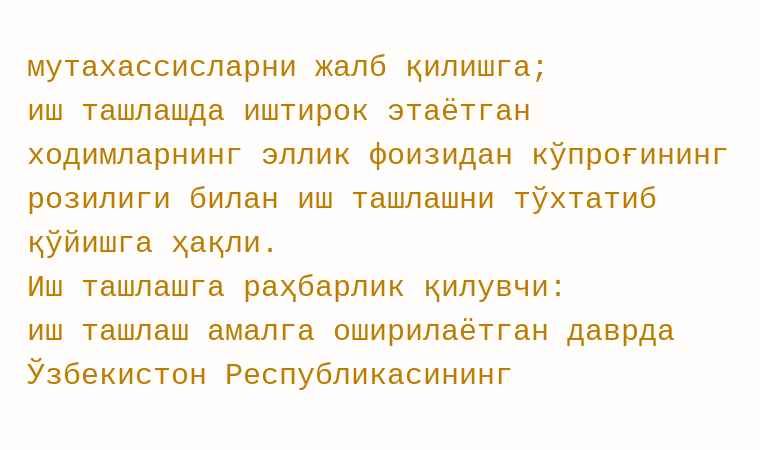мутахассисларни жалб қилишга;
иш ташлашда иштирок этаётган ходимларнинг эллик фоизидан кўпроғининг розилиги билан иш ташлашни тўхтатиб қўйишга ҳақли.
Иш ташлашга раҳбарлик қилувчи:
иш ташлаш амалга оширилаётган даврда Ўзбекистон Республикасининг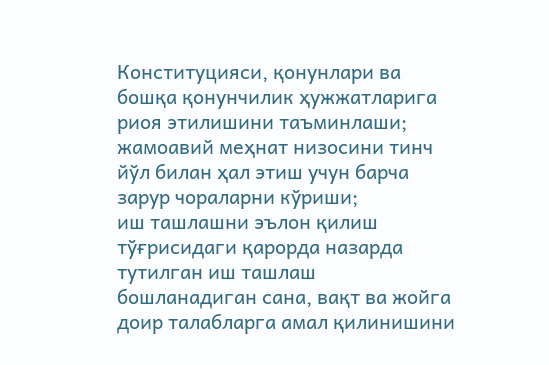Конституцияси, қонунлари ва бошқа қонунчилик ҳужжатларига риоя этилишини таъминлаши;
жамоавий меҳнат низосини тинч йўл билан ҳал этиш учун барча зарур чораларни кўриши;
иш ташлашни эълон қилиш тўғрисидаги қарорда назарда тутилган иш ташлаш бошланадиган сана, вақт ва жойга доир талабларга амал қилинишини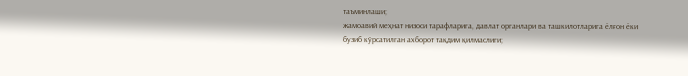таъминлаши;
жамоавий меҳнат низоси тарафларига, давлат органлари ва ташкилотларига ёлғон ёки бузиб кўрсатилган ахборот тақдим қилмаслиги;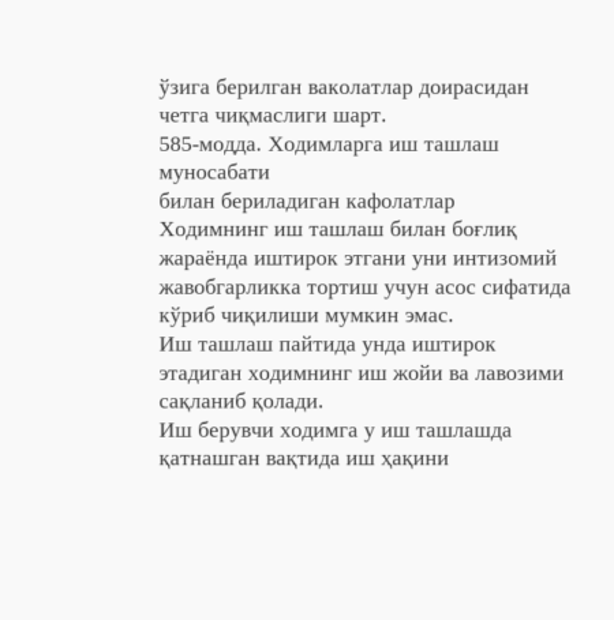ўзига берилган ваколатлар доирасидан четга чиқмаслиги шарт.
585-модда. Ходимларга иш ташлаш муносабати
билан бериладиган кафолатлар
Ходимнинг иш ташлаш билан боғлиқ жараёнда иштирок этгани уни интизомий жавобгарликка тортиш учун асос сифатида кўриб чиқилиши мумкин эмас.
Иш ташлаш пайтида унда иштирок этадиган ходимнинг иш жойи ва лавозими сақланиб қолади.
Иш берувчи ходимга у иш ташлашда қатнашган вақтида иш ҳақини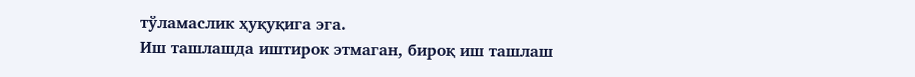тўламаслик ҳуқуқига эга.
Иш ташлашда иштирок этмаган, бироқ иш ташлаш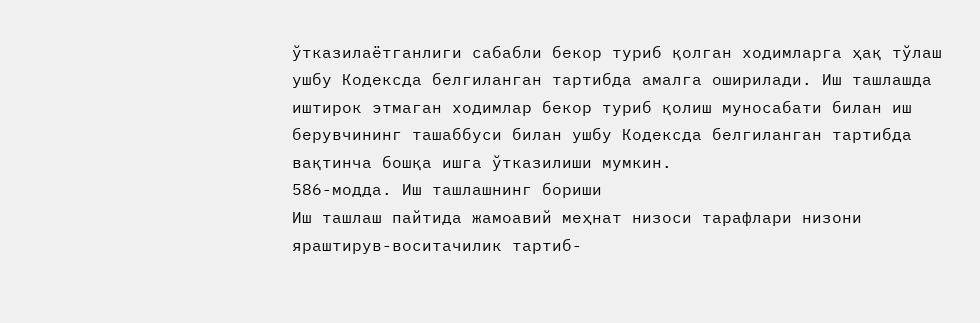ўтказилаётганлиги сабабли бекор туриб қолган ходимларга ҳақ тўлаш ушбу Кодексда белгиланган тартибда амалга оширилади. Иш ташлашда иштирок этмаган ходимлар бекор туриб қолиш муносабати билан иш берувчининг ташаббуси билан ушбу Кодексда белгиланган тартибда вақтинча бошқа ишга ўтказилиши мумкин.
586-модда. Иш ташлашнинг бориши
Иш ташлаш пайтида жамоавий меҳнат низоси тарафлари низони яраштирув-воситачилик тартиб-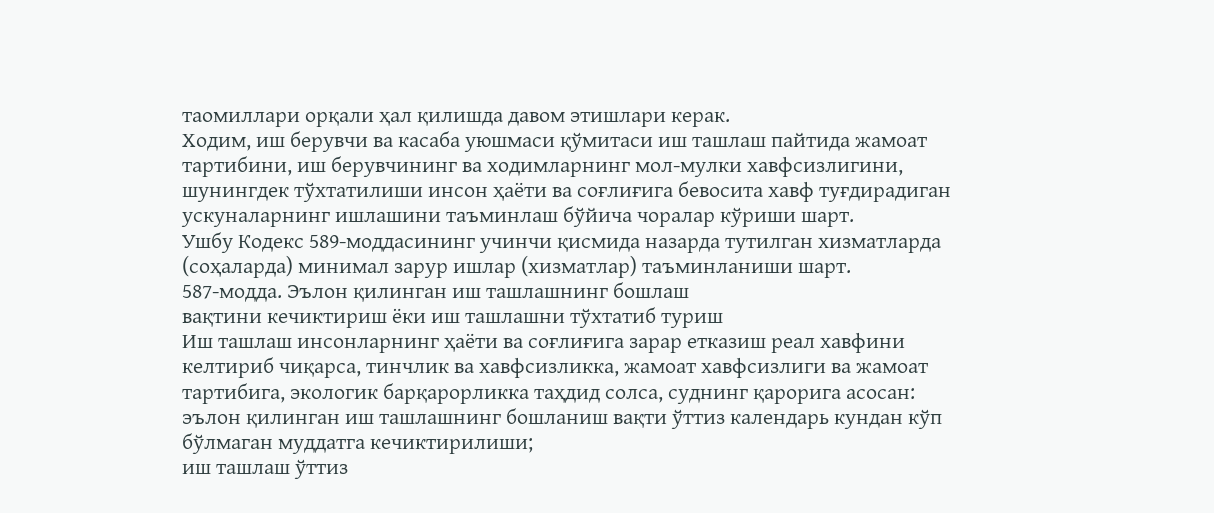таомиллари орқали ҳал қилишда давом этишлари керак.
Ходим, иш берувчи ва касаба уюшмаси қўмитаси иш ташлаш пайтида жамоат тартибини, иш берувчининг ва ходимларнинг мол-мулки хавфсизлигини, шунингдек тўхтатилиши инсон ҳаёти ва соғлиғига бевосита хавф туғдирадиган ускуналарнинг ишлашини таъминлаш бўйича чоралар кўриши шарт.
Ушбу Кодекс 589-моддасининг учинчи қисмида назарда тутилган хизматларда (соҳаларда) минимал зарур ишлар (хизматлар) таъминланиши шарт.
587-модда. Эълон қилинган иш ташлашнинг бошлаш
вақтини кечиктириш ёки иш ташлашни тўхтатиб туриш
Иш ташлаш инсонларнинг ҳаёти ва соғлиғига зарар етказиш реал хавфини келтириб чиқарса, тинчлик ва хавфсизликка, жамоат хавфсизлиги ва жамоат тартибига, экологик барқарорликка таҳдид солса, суднинг қарорига асосан:
эълон қилинган иш ташлашнинг бошланиш вақти ўттиз календарь кундан кўп бўлмаган муддатга кечиктирилиши;
иш ташлаш ўттиз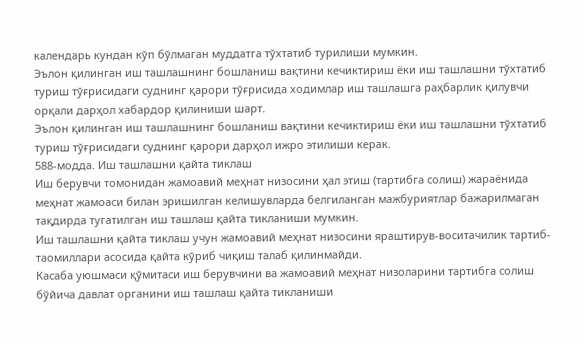календарь кундан кўп бўлмаган муддатга тўхтатиб турилиши мумкин.
Эълон қилинган иш ташлашнинг бошланиш вақтини кечиктириш ёки иш ташлашни тўхтатиб туриш тўғрисидаги суднинг қарори тўғрисида ходимлар иш ташлашга раҳбарлик қилувчи орқали дарҳол хабардор қилиниши шарт.
Эълон қилинган иш ташлашнинг бошланиш вақтини кечиктириш ёки иш ташлашни тўхтатиб туриш тўғрисидаги суднинг қарори дарҳол ижро этилиши керак.
588-модда. Иш ташлашни қайта тиклаш
Иш берувчи томонидан жамоавий меҳнат низосини ҳал этиш (тартибга солиш) жараёнида меҳнат жамоаси билан эришилган келишувларда белгиланган мажбуриятлар бажарилмаган тақдирда тугатилган иш ташлаш қайта тикланиши мумкин.
Иш ташлашни қайта тиклаш учун жамоавий меҳнат низосини яраштирув-воситачилик тартиб-таомиллари асосида қайта кўриб чиқиш талаб қилинмайди.
Касаба уюшмаси қўмитаси иш берувчини ва жамоавий меҳнат низоларини тартибга солиш бўйича давлат органини иш ташлаш қайта тикланиши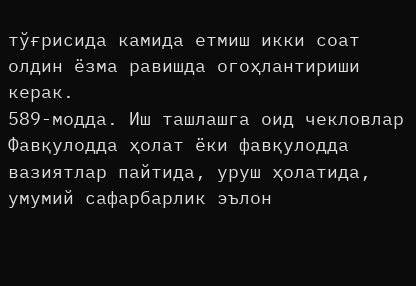тўғрисида камида етмиш икки соат олдин ёзма равишда огоҳлантириши керак.
589-модда. Иш ташлашга оид чекловлар
Фавқулодда ҳолат ёки фавқулодда вазиятлар пайтида, уруш ҳолатида, умумий сафарбарлик эълон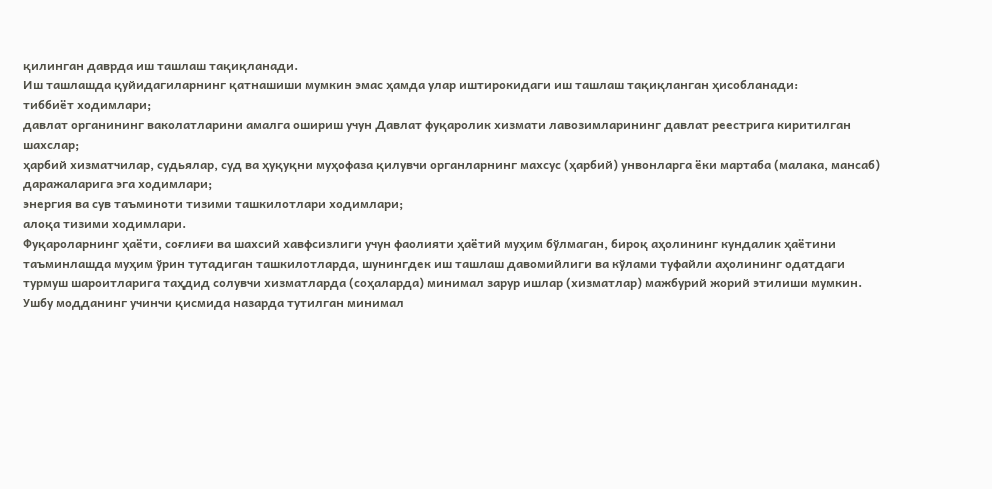қилинган даврда иш ташлаш тақиқланади.
Иш ташлашда қуйидагиларнинг қатнашиши мумкин эмас ҳамда улар иштирокидаги иш ташлаш тақиқланган ҳисобланади:
тиббиёт ходимлари;
давлат органининг ваколатларини амалга ошириш учун Давлат фуқаролик хизмати лавозимларининг давлат реестрига киритилган шахслар;
ҳарбий хизматчилар, судьялар, суд ва ҳуқуқни муҳофаза қилувчи органларнинг махсус (ҳарбий) унвонларга ёки мартаба (малака, мансаб) даражаларига эга ходимлари;
энергия ва сув таъминоти тизими ташкилотлари ходимлари;
алоқа тизими ходимлари.
Фуқароларнинг ҳаёти, соғлиғи ва шахсий хавфсизлиги учун фаолияти ҳаётий муҳим бўлмаган, бироқ аҳолининг кундалик ҳаётини таъминлашда муҳим ўрин тутадиган ташкилотларда, шунингдек иш ташлаш давомийлиги ва кўлами туфайли аҳолининг одатдаги турмуш шароитларига таҳдид солувчи хизматларда (соҳаларда) минимал зарур ишлар (хизматлар) мажбурий жорий этилиши мумкин.
Ушбу модданинг учинчи қисмида назарда тутилган минимал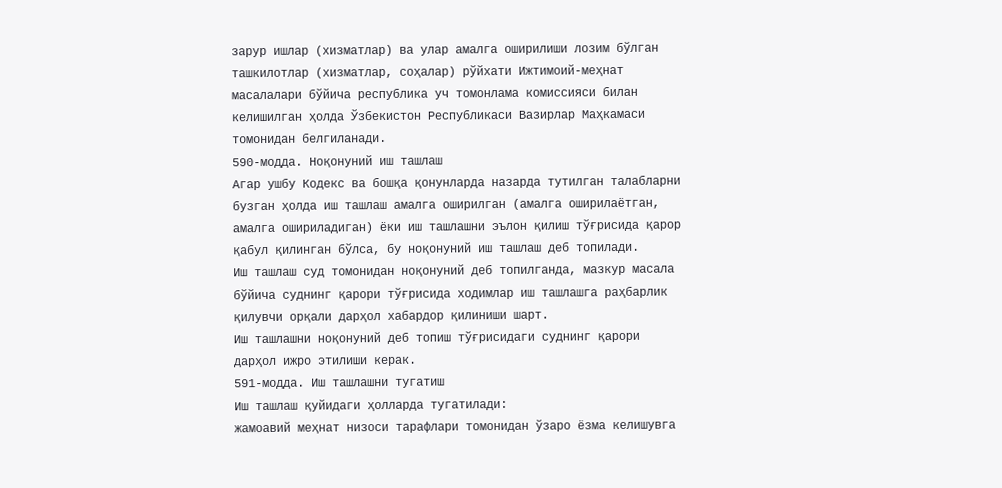зарур ишлар (хизматлар) ва улар амалга оширилиши лозим бўлган ташкилотлар (хизматлар, соҳалар) рўйхати Ижтимоий-меҳнат масалалари бўйича республика уч томонлама комиссияси билан келишилган ҳолда Ўзбекистон Республикаси Вазирлар Маҳкамаси томонидан белгиланади.
590-модда. Ноқонуний иш ташлаш
Агар ушбу Кодекс ва бошқа қонунларда назарда тутилган талабларни бузган ҳолда иш ташлаш амалга оширилган (амалга оширилаётган, амалга ошириладиган) ёки иш ташлашни эълон қилиш тўғрисида қарор қабул қилинган бўлса, бу ноқонуний иш ташлаш деб топилади.
Иш ташлаш суд томонидан ноқонуний деб топилганда, мазкур масала бўйича суднинг қарори тўғрисида ходимлар иш ташлашга раҳбарлик қилувчи орқали дарҳол хабардор қилиниши шарт.
Иш ташлашни ноқонуний деб топиш тўғрисидаги суднинг қарори дарҳол ижро этилиши керак.
591-модда. Иш ташлашни тугатиш
Иш ташлаш қуйидаги ҳолларда тугатилади:
жамоавий меҳнат низоси тарафлари томонидан ўзаро ёзма келишувга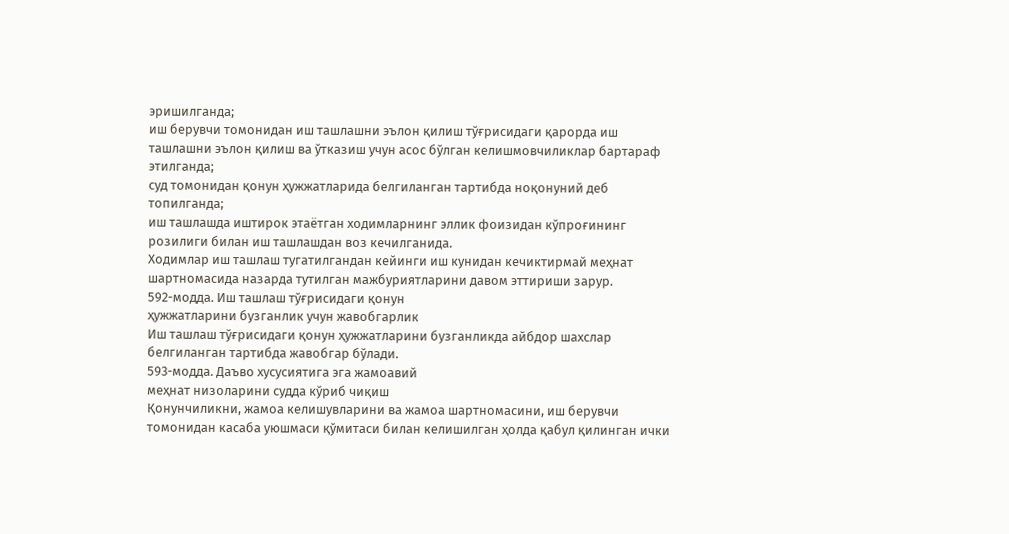эришилганда;
иш берувчи томонидан иш ташлашни эълон қилиш тўғрисидаги қарорда иш ташлашни эълон қилиш ва ўтказиш учун асос бўлган келишмовчиликлар бартараф этилганда;
суд томонидан қонун ҳужжатларида белгиланган тартибда ноқонуний деб топилганда;
иш ташлашда иштирок этаётган ходимларнинг эллик фоизидан кўпроғининг розилиги билан иш ташлашдан воз кечилганида.
Ходимлар иш ташлаш тугатилгандан кейинги иш кунидан кечиктирмай меҳнат шартномасида назарда тутилган мажбуриятларини давом эттириши зарур.
592-модда. Иш ташлаш тўғрисидаги қонун
ҳужжатларини бузганлик учун жавобгарлик
Иш ташлаш тўғрисидаги қонун ҳужжатларини бузганликда айбдор шахслар белгиланган тартибда жавобгар бўлади.
593-модда. Даъво хусусиятига эга жамоавий
меҳнат низоларини судда кўриб чиқиш
Қонунчиликни, жамоа келишувларини ва жамоа шартномасини, иш берувчи томонидан касаба уюшмаси қўмитаси билан келишилган ҳолда қабул қилинган ички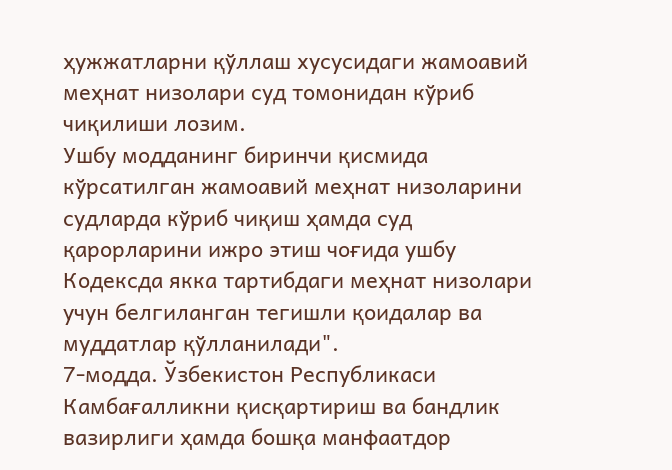ҳужжатларни қўллаш хусусидаги жамоавий меҳнат низолари суд томонидан кўриб чиқилиши лозим.
Ушбу модданинг биринчи қисмида кўрсатилган жамоавий меҳнат низоларини судларда кўриб чиқиш ҳамда суд қарорларини ижро этиш чоғида ушбу Кодексда якка тартибдаги меҳнат низолари учун белгиланган тегишли қоидалар ва муддатлар қўлланилади".
7-модда. Ўзбекистон Республикаси Камбағалликни қисқартириш ва бандлик вазирлиги ҳамда бошқа манфаатдор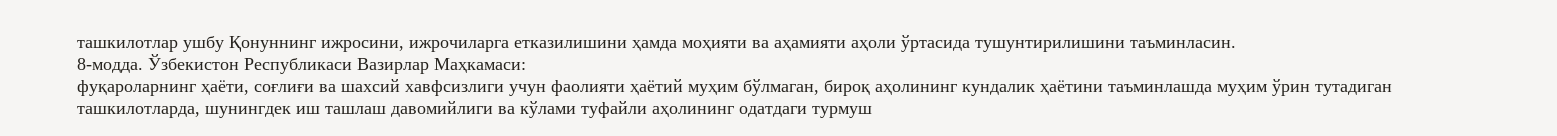ташкилотлар ушбу Қонуннинг ижросини, ижрочиларга етказилишини ҳамда моҳияти ва аҳамияти аҳоли ўртасида тушунтирилишини таъминласин.
8-модда. Ўзбекистон Республикаси Вазирлар Маҳкамаси:
фуқароларнинг ҳаёти, соғлиғи ва шахсий хавфсизлиги учун фаолияти ҳаётий муҳим бўлмаган, бироқ аҳолининг кундалик ҳаётини таъминлашда муҳим ўрин тутадиган ташкилотларда, шунингдек иш ташлаш давомийлиги ва кўлами туфайли аҳолининг одатдаги турмуш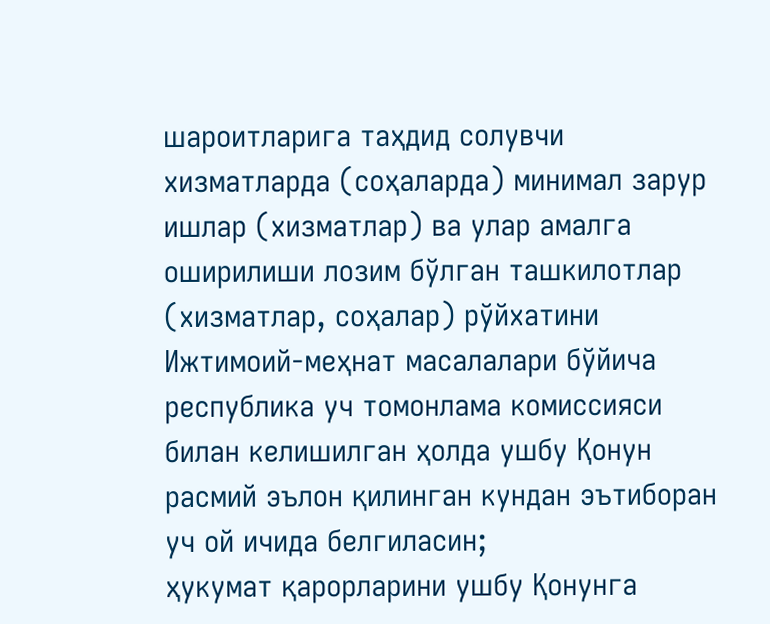шароитларига таҳдид солувчи хизматларда (соҳаларда) минимал зарур ишлар (хизматлар) ва улар амалга оширилиши лозим бўлган ташкилотлар (хизматлар, соҳалар) рўйхатини Ижтимоий-меҳнат масалалари бўйича республика уч томонлама комиссияси билан келишилган ҳолда ушбу Қонун расмий эълон қилинган кундан эътиборан уч ой ичида белгиласин;
ҳукумат қарорларини ушбу Қонунга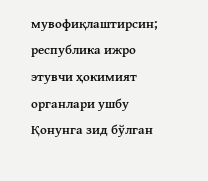мувофиқлаштирсин;
республика ижро этувчи ҳокимият органлари ушбу Қонунга зид бўлган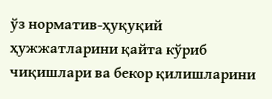ўз норматив-ҳуқуқий ҳужжатларини қайта кўриб чиқишлари ва бекор қилишларини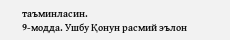таъминласин.
9-модда. Ушбу Қонун расмий эълон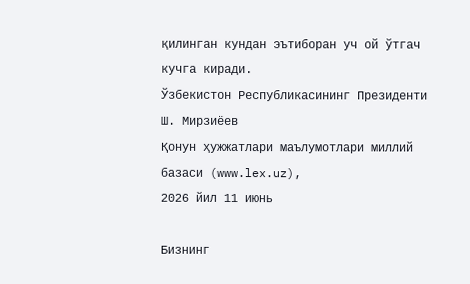қилинган кундан эътиборан уч ой ўтгач кучга киради.
Ўзбекистон Республикасининг Президенти Ш. Мирзиёев
Қонун ҳужжатлари маълумотлари миллий базаси (www.lex.uz),
2026 йил 11 июнь

Бизнинг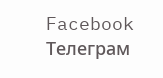Facebook
Телеграм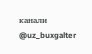канали @uz_buxgalter